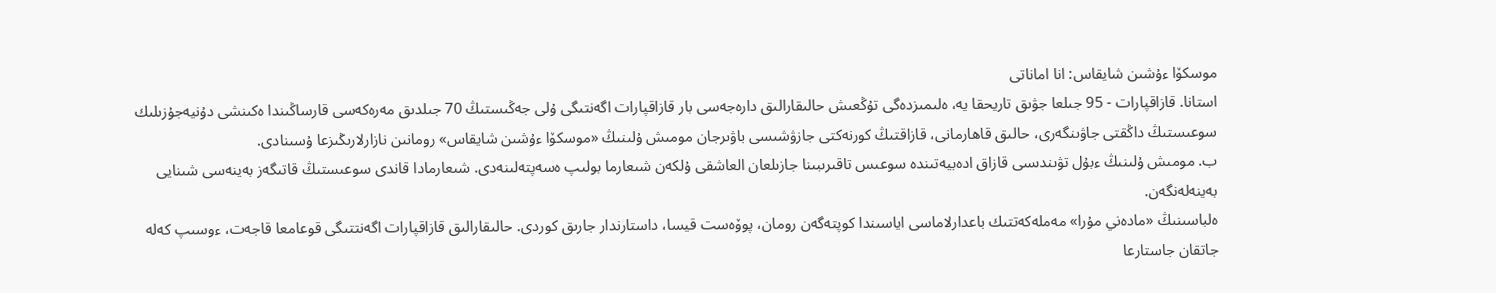موسكۆا ءۇشىن شايقاس: انا اماناتى
استانا. قازاقپارات - 95 جىلعا جۋىق تاريحقا يە، ەلىمىزدەگى تۇڭعىش حالىقارالىق دارەجەسى بار قازاقپارات اگەنتىگى ۇلى جەڭىستىڭ 70 جىلدىق مەرەكەسى قارساڭىندا ەكىنشى دۇنيەجۇزىلىك سوعىستىڭ داڭقتى جاۋىنگەرى، حالىق قاھارمانى، قازاقتىڭ كورنەكتى جازۋشىسى باۋىرجان مومىش ۇلىنىڭ «موسكۆا ءۇشىن شايقاس» رومانىن نازارلارىڭىزعا ۇسىنادى.
ب. مومىش ۇلىنىڭ ءبۇل تۋىندىسى قازاق ادەبيەتىندە سوعىس تاقىرىبىنا جازىلعان العاشقى ۇلكەن شىعارما بولىپ ەسەپتەلىنەدى. شىعارمادا قاندى سوعىستىڭ قاتىگەز بەينەسى شىنايى بەينەلەنگەن.
ەلباسىنىڭ «مادەني مۇرا» مەملەكەتتىك باعدارلاماسى اياسىندا كوپتەگەن رومان، پوۆەست قيسا، داستارندار جارىق كوردى. حالىقارالىق قازاقپارات اگەنتتىگى قوعامعا قاجەت، ءوسىپ كەلە جاتقان جاستارعا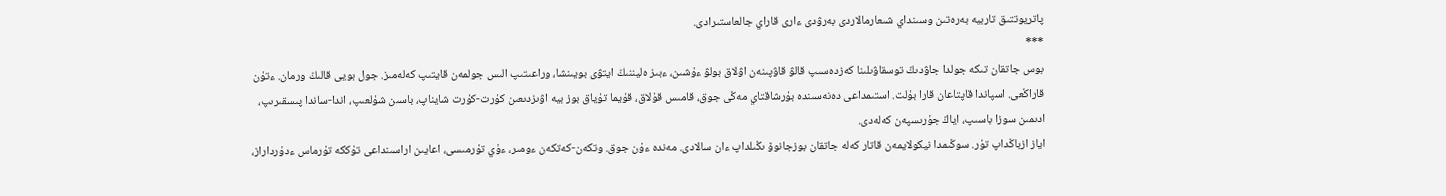پاتريوتتىق تاربيە بەرەتىن وسىنداي شىعارمالاردى بەرۋدى ءارى قاراي جالعاستىرادى.
***
بوس جاتقان تىكە جولدا جاۋدىڭ توسقاۋىلىنا كەزدەسىپ قالۋ قاۋپىنەن اۋلاق بولۋ ءۇشىن، ءبىز ەليننىڭ ايتۋى بويىنشا، وراعىتىپ الىس جولمەن قايتىپ كەلەمىز. جول بويى قالىڭ ورمان. ءتۇن قاراڭعى. اسپاندا قاپتاعان قارا بۇلت. استىمداعى دەنەسىندە بۇرشاقتاي مەڭى جوق، قامىس قۇلاق، قۇيما تۇياق بوز بيە اۋىزدىعىن كۇرت-كۇرت شايناپ، باسىن شۇلعىپ، اندا-ساندا پىسقىرىپ، ادىمىن سوزا باسىپ، اياڭ جۇرىسپەن كەلەدى.
اياز ازباڭداپ تۇر. سوڭىمدا نيكولايمەن قاتار كەلە جاتقان بوزجانوۆ ىڭىلداپ ءان سالادى. مەندە ءۇن جوق. وتكەن-كەتكەن ءومىر، ءۇي تۇرمىسى، اعايىن اراسىنداعى تۇككە تۇرماس ءدۇرداراز،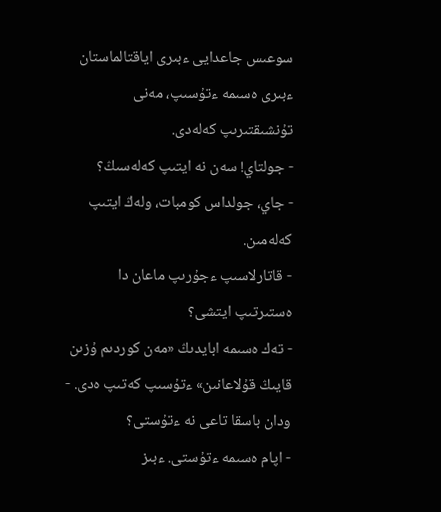سوعىس جاعدايى ءبىرى اياقتالماستان ءبىرى ەسىمە ءتۇسىپ، مەنى تۇنشىقتىرىپ كەلەدى.
- جولتاي! سەن نە ايتىپ كەلەسىڭ؟
- جاي، جولداس كومبات، ولەڭ ايتىپ كەلەمىن.
- قاتارلاسىپ ءجۇرىپ ماعان دا ەستىرتىپ ايتشى؟
- تەك ەسىمە ابايدىڭ «مەن كوردىم ۇزىن قايىڭ قۇلاعانىن» ءتۇسىپ كەتىپ ەدى. - ودان باسقا تاعى نە ءتۇستى؟
- اپام ەسىمە ءتۇستى. ءبىز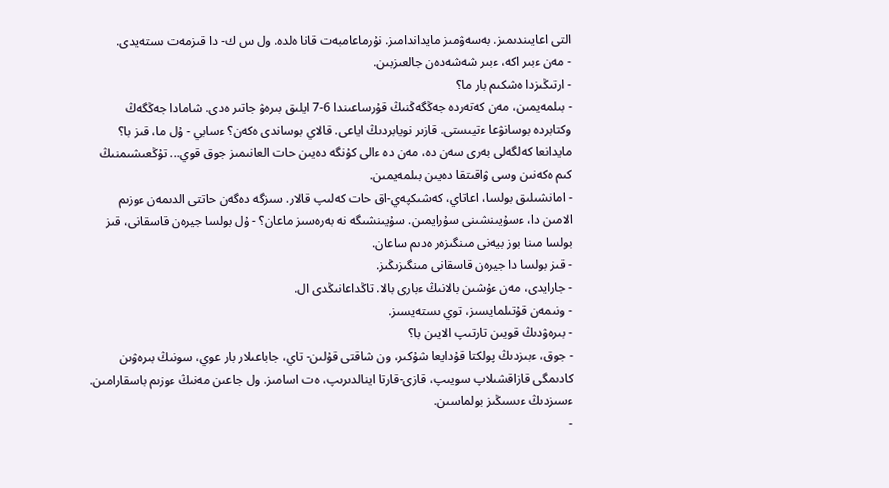التى اعايىندىمىز. بەسەۋمىز مايداندامىز. نۇرماعامبەت قانا ەلدە. ول س ك- دا قىزمەت ىستەيدى.
- مەن ءبىر اكە، ءبىر شەشەدەن جالعىزبىن.
- ارتىڭىزدا ەشكىم بار ما؟
- بىلمەيمىن، مەن كەتەردە جەڭگەڭنىڭ قۇرساعىندا 6-7 ايلىق بىرەۋ جاتىر ەدى. شامادا جەڭگەڭ وكتابردە بوسانۋعا ءتيىستى. قازىر نويابردىڭ اياعى. قالاي بوساندى ەكەن؟ ءسابي - ۇل ما، قىز با؟ مايدانعا كەلگەلى بەرى سەن دە، مەن دە ءالى كۇنگە دەيىن حات العانىمىز جوق قوي... تۇڭعىشىمنىڭ كىم ەكەنىن وسى ۋاقىتقا دەيىن بىلمەيمىن.
- امانشىلىق بولسا، اعاتاي، كەشىكپەي-اق حات كەلىپ قالار. سىزگە دەگەن حاتتى الدىمەن ءوزىم الامىن دا، ءسۇيىنشىنى سۇرايمىن. سۇيىنشىگە نە بەرەسىز ماعان؟ - ۇل بولسا جيرەن قاسقانى، قىز بولسا مىنا بوز بيەنى مىنگىزەر ەدىم ساعان.
- قىز بولسا دا جيرەن قاسقانى مىنگىزىڭىز.
- جارايدى، مەن ءۇشىن بالانىڭ ءبارى بالا. تاڭداعانىڭدى ال.
- ونىمەن قۇتىلمايسىز، توي ىستەيسىز.
- بىرەۋدىڭ قويىن تارتىپ الايىن با؟
- جوق، ءبىزدىڭ پولكتا قۇدايعا شۇكىر، ون شاقتى قۇلىن- تاي، جاباعىلار بار عوي، سونىڭ بىرەۋىن كادىمگى قازاقشىلاپ سويىپ، قازى-قارتا اينالدىرىپ، ەت اسامىز. ول جاعىن مەنىڭ ءوزىم باسقارامىن. ءسىزدىڭ ءىسىڭىز بولماسىن.
-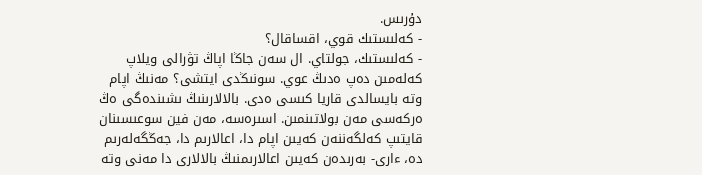دۇرىس.
- كەلىستىك قوي، اقساقال؟
- كەلىستىك، جولتاي. ال سەن جاڭا اپاڭ تۋرالى ويلاپ كەلەمىن دەپ ەدىڭ عوي. سونىڭدى ايتشى؟ مەنىڭ اپام وتە بايسالدى قاريا كىسى ەدى. بالالارىنىڭ ىشىندەگى ەڭ ەركەسى مەن بولاتىنمىن. اسىرەسە، مەن فين سوعىسىنان قايتىپ كەلگەننەن كەيىن اپام دا، اعالارىم دا، جەڭگەلەرىم دە، ءارى- بەرىدەن كەيىن اعالارىمنىڭ بالالارى دا مەنى وتە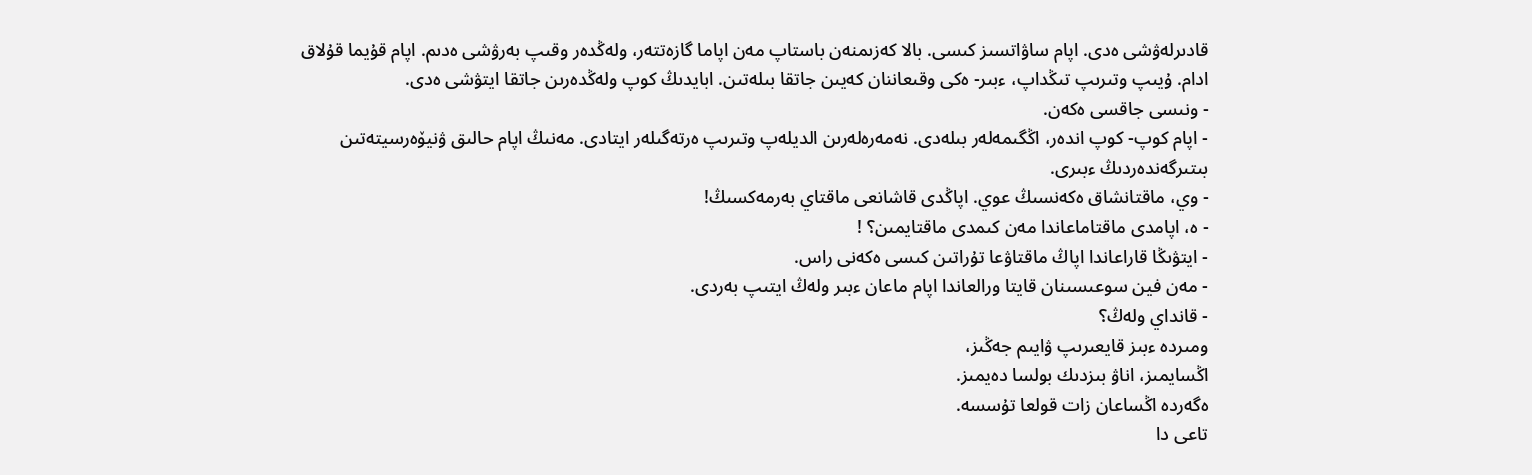قادىرلەۋشى ەدى. اپام ساۋاتسىز كىسى. بالا كەزىمنەن باستاپ مەن اپاما گازەتتەر، ولەڭدەر وقىپ بەرۋشى ەدىم. اپام قۇيما قۇلاق ادام. ۇيىپ وتىرىپ تىڭداپ، ءبىر- ەكى وقىعاننان كەيىن جاتقا بىلەتىن. ابايدىڭ كوپ ولەڭدەرىن جاتقا ايتۋشى ەدى.
- ونىسى جاقسى ەكەن.
- اپام كوپ- كوپ اندەر، اڭگىمەلەر بىلەدى. نەمەرەلەرىن الديلەپ وتىرىپ ەرتەگىلەر ايتادى. مەنىڭ اپام حالىق ۋنيۆەرسيتەتىن بىتىرگەندەردىڭ ءبىرى.
- وي، ماقتانشاق ەكەنسىڭ عوي. اپاڭدى قاشانعى ماقتاي بەرمەكسىڭ!
- ە، اپامدى ماقتاماعاندا مەن كىمدى ماقتايمىن؟ !
- ايتۋىڭا قاراعاندا اپاڭ ماقتاۋعا تۇراتىن كىسى ەكەنى راس.
- مەن فين سوعىسىنان قايتا ورالعاندا اپام ماعان ءبىر ولەڭ ايتىپ بەردى.
- قانداي ولەڭ؟
ومىردە ءبىز قايعىرىپ ۋايىم جەڭىز،
اڭسايمىز، اناۋ بىزدىك بولسا دەيمىز.
ەگەردە اڭساعان زات قولعا تۇسسە.
تاعى دا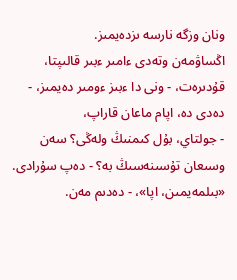ونان وزگە نارسە ىزدەيمىز.
اڭساۋمەن وتەدى ءامىر ءبىر قالىپتا،
قۇدىرەت، - ونى دا ءبىز ءومىر دەيمىز، - دەدى دە، اپام ماعان قاراپ،
- جولتاي، بۇل كىمنىڭ ولەڭى؟ سەن وسىعان تۇسىنەسىڭ بە؟ - دەپ سۇرادى. «بىلمەيمىن، اپا»، - دەدىم مەن.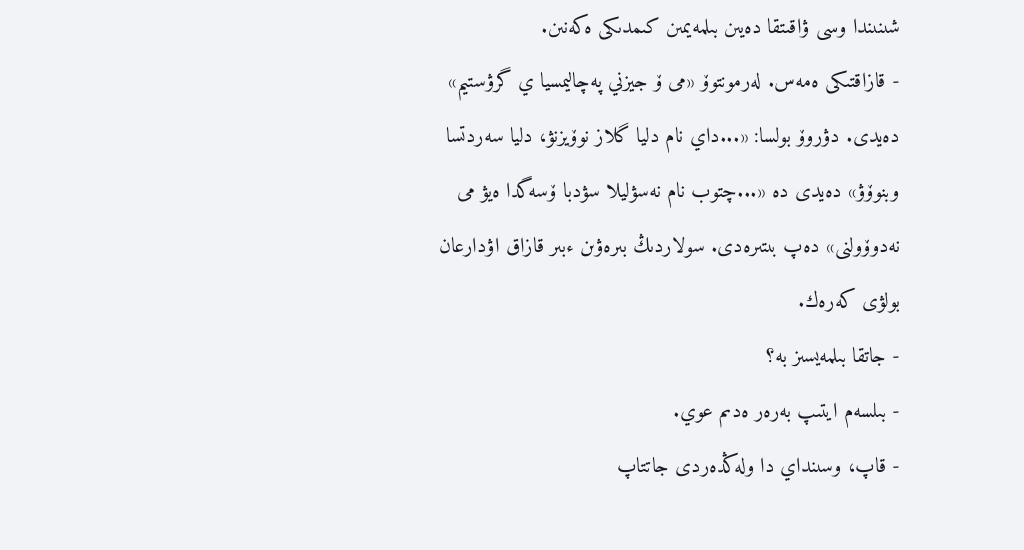شىنىندا وسى ۋاقىتقا دەيىن بىلمەيمىن كىمدىكى ەكەنىن.
- قازاقتىكى ەمەس. لەرمونتوۆ «مى ۆ جيزني پەچاليمسيا ي گرۋستيم» دەيدى. دۋروۆ بولسا: «...داي نام دليا گلاز نوۆيزنۋ، دليا سەردتسا وبنوۆۋ» دەيدى دە «...چتوب نام نەسۋليلا سۋدبا ۆسەگدا ەيۋ مى نەدوۆولنى» دەپ بىتىرەدى. سولاردىڭ بىرەۋىن ءبىر قازاق اۋدارعان بولۋى كەرەك.
- جاتقا بىلمەيسىز بە؟
- بىلسەم ايتىپ بەرەر ەدىم عوي.
- قاپ، وسىنداي دا ولەڭدەردى جاتتاپ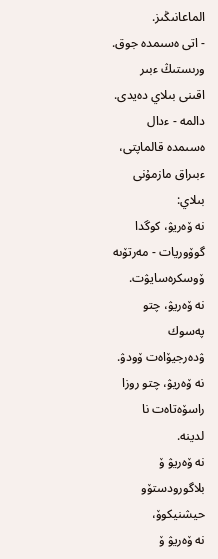الماعانىڭىز.
- اتى ەسىمدە جوق. ورىستىڭ ءبىر اقىنى بىلاي دەيدى. دالمە - ءدال ەسىمدە قالماپتى، ءبىراق مازمۇنى بىلاي:
نە ۆەريۋ، كوگدا گوۆوريات - مەرتۆىە ۆوسكرەسايۋت.
نە ۆەريۋ، چتو پەسوك ۋدەرجيۆاەت ۆودۋ.
نە ۆەريۋ، چتو روزا راسۆەتاەت نا لدينە.
نە ۆەريۋ ۆ بلاگورودستۆو حيشنيكوۆ،
نە ۆەريۋ ۆ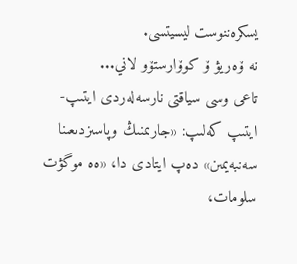يسكرەننوست ليسيتسى.
نە ۆەريۋ ۆ كوۆارستۆو لاني...
تاعى وسى سياقتى نارسەلەردى ايتىپ- ايتىپ كەلىپ: «جارىمنىڭ وپاسىزدىعىنا سەنبەيمىن» دەپ ايتادى دا، «ەە موگۋت سلومات،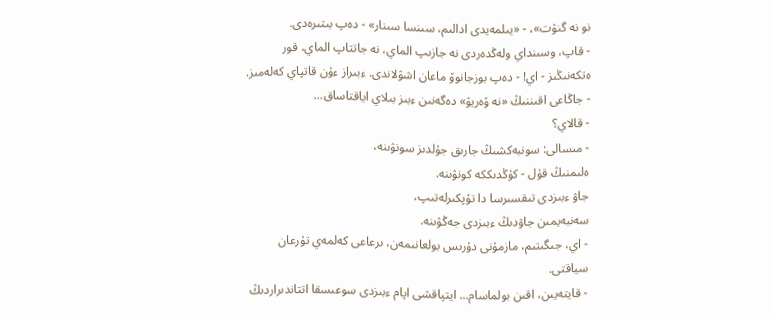نو نە گنۋت»، - «يىلمەيدى ادالىم، سىنسا سىنار» - دەپ بىتىرەدى.
- قاپ، وسىنداي ولەڭدەردى نە جازىپ الماي، نە جاتتاپ الماي، قور ەتكەنىڭىز - اي! - دەپ بوزجانوۆ ماعان اشۋلاندى. ءبىراز ءۇن قاتپاي كەلەمىز.
- جاڭاعى اقىننىڭ «نە ۆەريۋ» دەگەنىن ءبىز بىلاي اياقتاساق...
- قالاي؟
- مىسالى: سونبەكشىڭ جارىق جۇلدىز سونۋىنە،
ەلىمنىڭ قۇل - كۇڭدىككە كونۋىنە.
جاۋ ءبىزدى تىقسىرسا دا تۇپكىرلەتىپ،
سەنبەيمىن جاۋدىڭ ءبىزدى جەڭۋىنە.
- اي، جىگىتىم، مازمۇنى دۇرىس بولعانىمەن، ىرعاعى كەلمەي تۇرعان سياقتى.
- قايتەيىن، اقىن بولماسام... ايتپاقشى اپام ءبىزدى سوعىسقا اتتاندىراردىڭ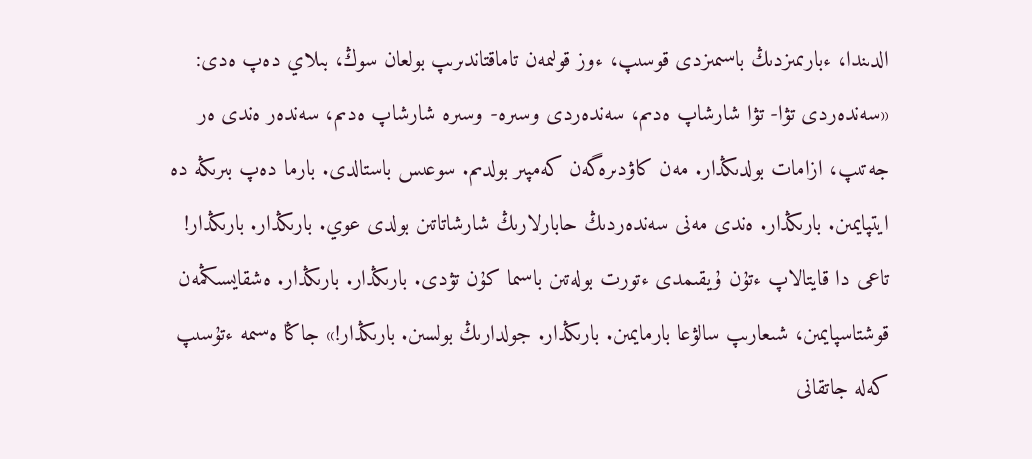الدىندا، ءبارىمىزدىڭ باسىمىزدى قوسىپ، ءوز قولىمەن تاماقتاندىرىپ بولعان سوڭ، بىلاي دەپ ەدى: «سەندەردى تۋا- تۋا شارشاپ ەدىم، سەندەردى وسىرە- وسىرە شارشاپ ەدىم، سەندەر ەندى ەر جەتىپ، ازامات بولدىڭدار. مەن كاۋدىرەگەن كەمپىر بولدىم. سوعىس باستالدى. بارما دەپ بىرىڭە دە ايتپايمىن. بارىڭدار. ەندى مەنى سەندەردىڭ حابارلارىڭ شارشاتاتىن بولدى عوي. بارىڭدار. بارىڭدار! تاعى دا قايتالاپ ءتۇن ۇيقىمدى ءتورت بولەتىن باسىما كۇن تۋدى. بارىڭدار. بارىڭدار. ەشقايسىڭمەن قوشتاسپايمىن، شىعارىپ سالۋعا بارمايمىن. بارىڭدار. جولدارىڭ بولسىن. بارىڭدار!» جاڭا ەسىمە ءتۇسىپ كەلە جاتقانى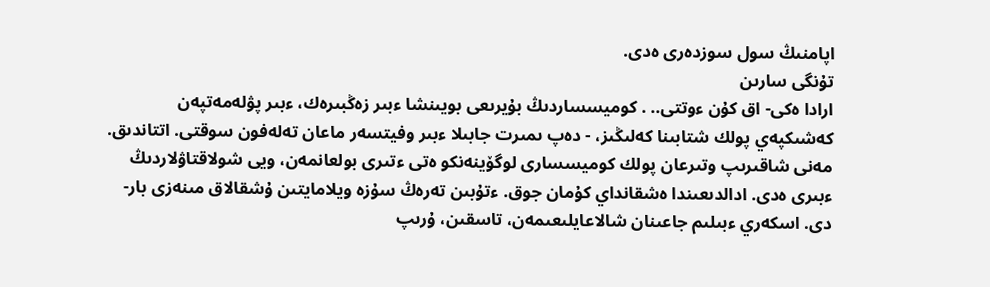اپامنىڭ سول سوزدەرى ەدى.
تۇنگى سارىن
ارادا ەكى- اق كۇن ءوتتى.. . كوميسساردىڭ بۇيرىعى بويىنشا ءبىر زەڭبىرەك، ءبىر پۋلەمەتپەن كەشىكپەي پولك شتابىنا كەلىڭىز، - دەپ ىمىرت جابىلا ءبىر وفيتسەر ماعان تەلەفون سوقتى. اتتاندىق. مەنى شاقىرىپ وتىرعان پولك كوميسسارى لوگۆينەنكو ەتى ءتىرى بولعانمەن، ويى شولاقتاۋلاردىڭ ءبىرى ەدى. ادالدىعىندا ەشقانداي كۇمان جوق. ءتۇبىن تەرەڭ سۇزە ويلامايتىن ۇشقالاق مىنەزى بار- دى. اسكەري ءبىلىم جاعىنان شالاعايلىعىمەن، تاسقىن، ۇرىپ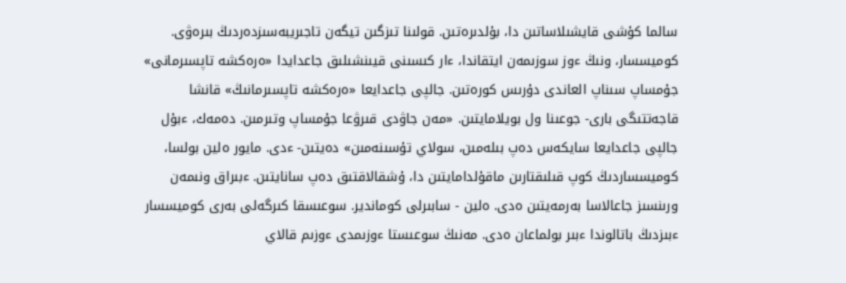سالما كۇشى قايشىلاساتىن دا، بۇلدىرەتىن. قولىنا تىزگىن تيگەن تاجىريبەسىزدەردىڭ بىرەۋى. كوميسسار، ونىڭ ءوز سوزىمەن ايتقاندا، ءار كىسىنى قيىنشىلىق جاعدايدا «ەرەكشە تاپسىرمانى» جۇمساپ سىناپ العاندى دۇرىس كورەتىن. جالپى جاعدايعا «ەرەكشە تاپسىرمانىڭ» قانشا قاجەتتىگى بارى- جوعىنا ول بويلامايتىن. «مەن جاۋدى قىرۋعا جۇمساپ وتىرمىن. دەمەك، ءبۇل جالپى جاعدايعا سايكەس دەپ بىلەمىن، سولاي تۇسىنەمىن» دەيتىن- ءدى. مايور ەلين بولسا، كوميسساردىڭ كوپ قىلىقتارىن ماقۇلدامايتىن دا، ۇشقالاقتىق دەپ سانايتىن. ءبىراق ونىمەن ورىنسىز جاعالاسا بەرمەيتىن ەدى. ەلين - سابىرلى كوماندير. سوعىسقا كىرگەلى بەرى كوميسسار ءبىزدىڭ باتالوندا ءبىر بولماعان ەدى. مەنىڭ سوعىستا ءوزىمدى ءوزىم قالاي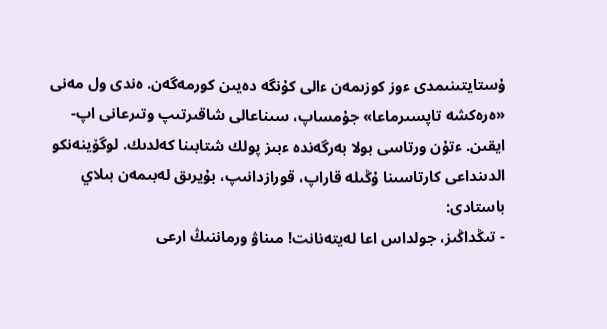ۇستايتىنىمدى ءوز كوزىمەن ءالى كۇنگە دەيىن كورمەگەن. ەندى ول مەنى «ەرەكشە تاپسىرماعا» جۇمساپ، سىناعالى شاقىرتىپ وتىرعانى اپ- ايقىن. ءتۇن ورتاسى بولا بەرگەندە ءبىز پولك شتابىنا كەلدىك. لوگۆينەنكو الدىنداعى كارتاسىنا ۇڭىلە قاراپ، قورازدانىپ، بۇيرىق لەبىمەن بىلاي باستادى:
- تىڭداڭىز، جولداس اعا لەيتەنانت! مىناۋ ورماننىڭ ارعى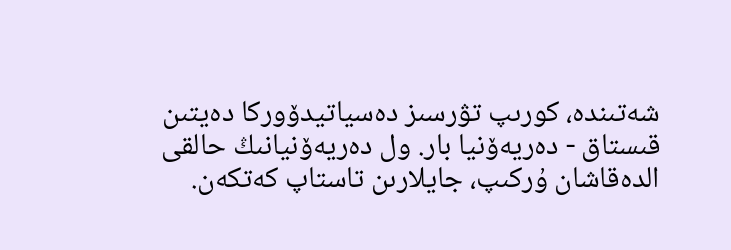شەتىندە، كورىپ تۋرسىز دەسياتيدۆوركا دەيتىن قىستاق - دەريەۆنيا بار. ول دەريەۆنيانىڭ حالقى الدەقاشان ۇركىپ، جايلارىن تاستاپ كەتكەن.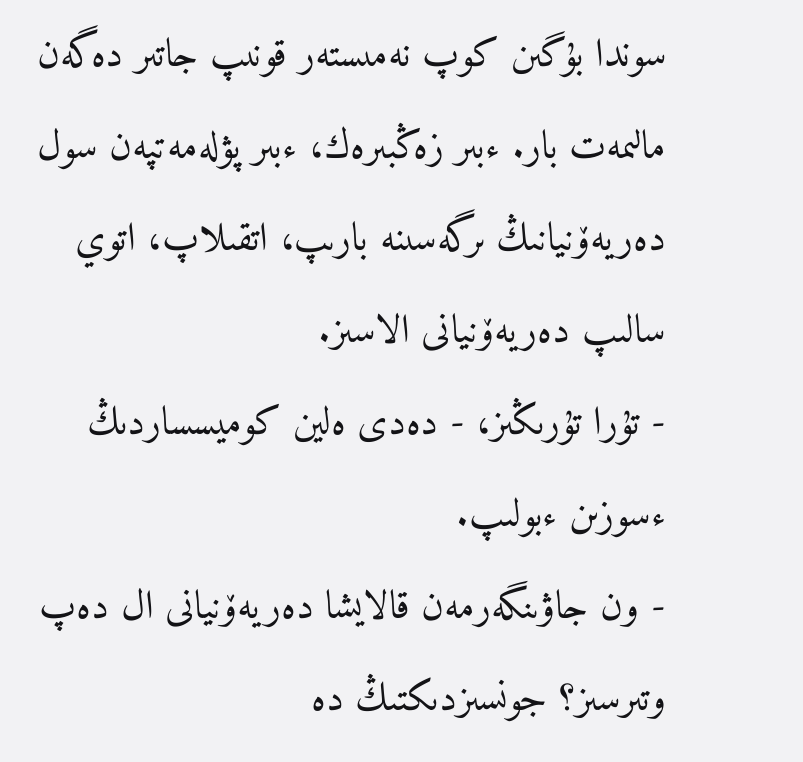سوندا بۇگىن كوپ نەمىستەر قونىپ جاتىر دەگەن مالىمەت بار. ءبىر زەڭبىرەك، ءبىر پۋلەمەتپەن سول دەريەۆنيانىڭ ىرگەسىنە بارىپ، اتقىلاپ، اتوي سالىپ دەريەۆنيانى الاسىز.
- تۇرا تۇرىڭىز، - دەدى ەلين كوميسساردىڭ ءسوزىن ءبولىپ.
- ون جاۋىنگەرمەن قالايشا دەريەۆنيانى ال دەپ وتىرسىز؟ جونسىزدىكتىڭ دە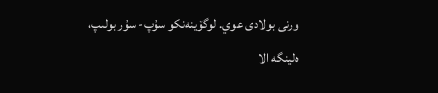ورنى بولادى عوي. لوگۆينەنكو سۇپ- سۇر بولىپ، ەلينگە الا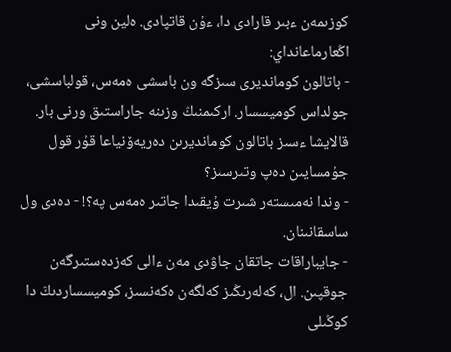كوزىمەن ءبىر قارادى دا، ءۇن قاتپادى. ەلين ونى اڭعارماعانداي:
- باتالون كومانديرى سىزگە ون باسشى ەمەس، قولباسشى، جولداس كوميسسار. اركىمنىڭ وزىنە جاراستىق ورنى بار. قالايشا ءسىز باتالون كومانديرىن دەريەۆنياعا قۇر قول جۇمسايىن دەپ وتىرسىز؟
- وندا نەمىستەر شىرت ۇيقىدا جاتىر ەمەس پە؟! - دەدى ول ساسقانىنان.
- جايباراقات جاتقان جاۋدى مەن ءالى كەزدەستىرگەن جوقپىن. ال، كەلەرىڭىز كەلگەن ەكەنسىز، كوميسساردىڭ دا كوڭىلى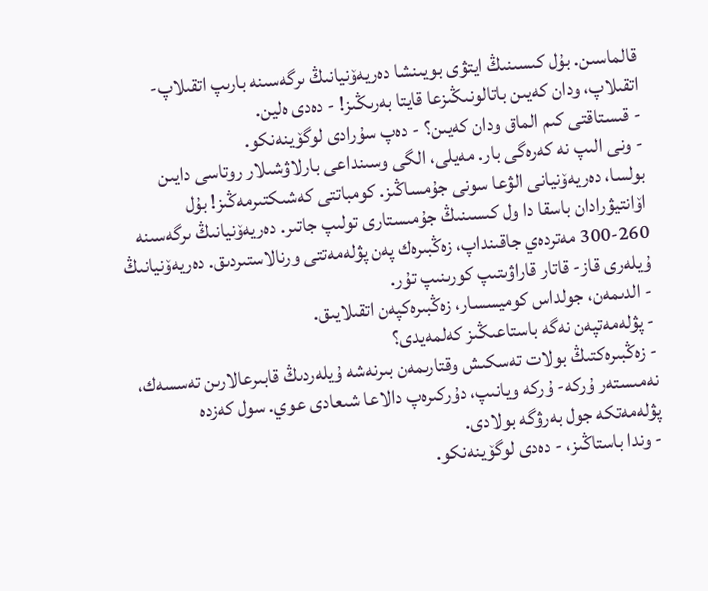قالماسىن. بۇل كىسىنىڭ ايتۋى بويىنشا دەريەۆنيانىڭ ىرگەسىنە بارىپ اتقىلاپ- اتقىلاپ، ودان كەيىن باتالونىڭىزعا قايتا بەرىڭىز! - دەدى ەلين.
- قىستاقتى كىم الماق ودان كەيىن؟ - دەپ سۇرادى لوگۆينەنكو.
- ونى الىپ نە كەرەگى بار. مەيلى، الگى وسىنداعى بارلاۋشىلار روتاسى دايىن بولسا، دەريەۆنيانى الۋعا سونى جۇمساڭىز. كومباتتى كەشىكتىرمەڭىز! بۇل اۆانتيۋرادان باسقا دا ول كىسىنىڭ جۇمىستارى تولىپ جاتىر. دەريەۆنيانىڭ ىرگەسىنە 260-300 مەتردەي جاقىنداپ، زەڭبىرەك پەن پۋلەمەتتى ورنالاستىردىق. دەريەۆنيانىڭ ۇيلەرى قاز- قاتار قاراۋىتىپ كورىنىپ تۇر.
- الدىمەن، جولداس كوميسسار، زەڭبىرەكپەن اتقىلايىق.
- پۋلەمەتپەن نەگە باستاعىڭىز كەلمەيدى؟
- زەڭبىرەكتىڭ بولات تەسكىش وقتارىمەن بىرنەشە ۇيلەردىڭ قابىرعالارىن تەسسەك، نەمىستەر ۇركە- ۇركە ويانىپ، دۇركىرەپ دالاعا شىعادى عوي. سول كەزدە پۋلەمەتكە جول بەرۋگە بولادى.
- وندا باستاڭىز، - دەدى لوگۆينەنكو.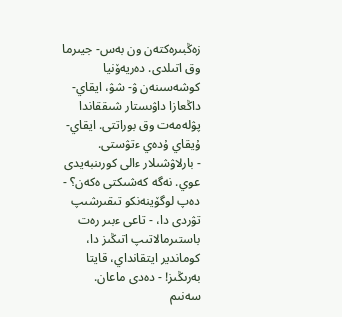زەڭبىرەكتەن ون بەس- جيىرما وق اتىلدى. دەريەۆنيا كوشەسىنەن ۋ- شۋ، ايقاي- داڭعازا داۋىستار شىققاندا پۋلەمەت وق بوراتتى. ايقاي- ۇيقاي ۇدەي ءتۋستى.
- بارلاۋشىلار ءالى كورىنبەيدى عوي. نەگە كەشىكتى ەكەن؟ - دەپ لوگۆينەنكو تىقىرشىپ تۋردى دا، - تاعى ءبىر رەت باستىرمالاتىپ اتىڭىز دا، كوماندير ايتقانداي، قايتا بەرىڭىز! - دەدى ماعان.
سەنىم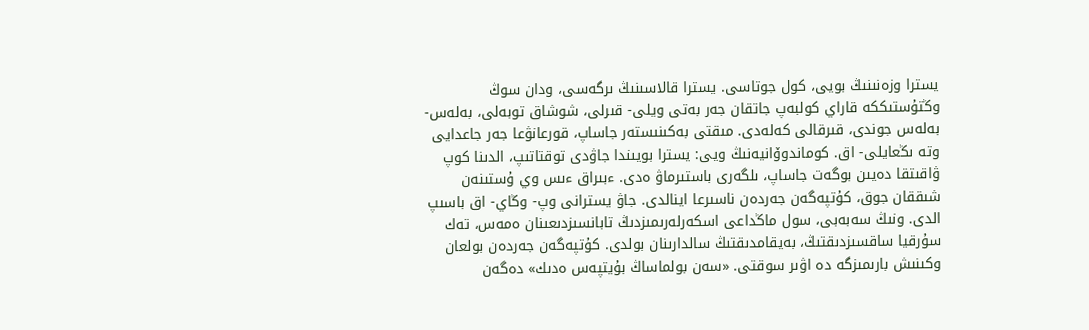يسترا وزەنىنىڭ بويى، كول جوتاسى. يسترا قالاسىنىڭ ىرگەسى، ودان سوڭ وڭتۇستىككە قاراي كولبەپ جاتقان جەر بەتى ويلى- قىرلى، شوشاق توبەلى، بەلەس- بەلەس جوندى، قىرقالى كەلەدى. مىقتى بەكىنىستەر جاساپ، قورعانۋعا جەر جاعدايى وتە ىڭعايلى- اق. كوماندوۆانيەنىڭ ويى: يسترا بويىندا جاۋدى توقتاتىپ، الدىنا كوپ ۋاقىتقا دەيىن بوگەت جاساپ، ىلگەرى باستىرماۋ ەدى. ءبىراق ءىس وي ۇستىنەن شىققان جوق، كۇتپەگەن جەردەن ناسىرعا اينالدى. جاۋ يسترانى وپ- وڭاي- اق باسىپ الدى. ونىڭ سەبەبى، سول ماڭداعى اسكەرلەرىمىزدىڭ تابانسىزدىعىنان ەمەس، تەك سۇرقيا ساقسىزدىقتىڭ، بەيقامدىقتىڭ سالدارىنان بولدى. كۇتپەگەن جەردەن بولعان وكىنىش بارىمىزگە دە اۋىر سوقتى. «سەن بولماساڭ بۇيتپەس ەدىك» دەگەن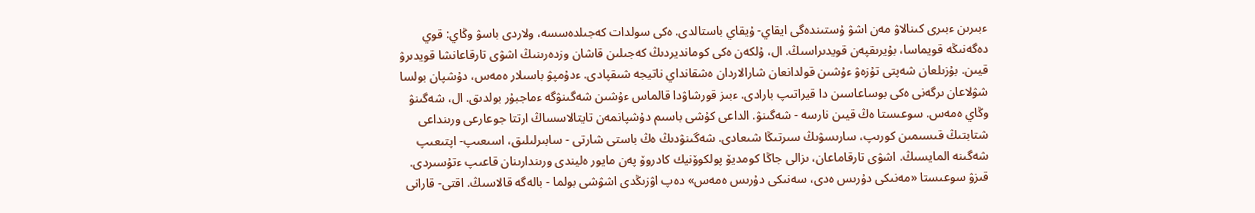ءبىرىن ءبىرى كىنالاۋ مەن اشۋ ۇستىندەگى ايقاي- ۇيقاي باستالدى. ەكى سولدات كەجىلدەسسە، ولاردى باسۋ وڭاي: قوي دەگەنىڭە قويماسا، بۇيرىقپەن قويدىراسىڭ. ال، ۇلكەن ەكى كومانديردىڭ كەجىلىن قاشان وزدەرىنىڭ اشۋى تارقاعانشا قويدىرۋ قيىن. بۇزىلعان شەپتى تۇزەۋ ءۇشىن قولدانعان شارالاردان ەشقانداي ناتيجە شىقپادى. ءدۇمپۋ باسىلار ەمەس، دۇشپان بولسا شۋلاعان ىرگەنى ەكى بوساعاسىن دا قيراتىپ بارادى. ءبىز قورشاۋدا قالماس ءۇشىن شەگىنۋگە ءماجبۇر بولدىق. ال، شەگىنۋ وڭاي ەمەس. سوعىستا ەڭ قيىن نارسە - شەگىنۋ. الداعى كۇشى باسىم دۇشپانمەن تايتالاسساڭ ارتتا جوعارعى ورىنداعى شتابتىڭ قىسىمىن كورىپ، سارىسۋىڭ سىرتىڭا شىعادى. شەگىنۋدىڭ ەڭ باستى شارتى - سابىرلىلىق، اسىعىپ- اپتىعىپ شەگىنە المايسىڭ. اشۋى تارقاماعان، ىزالى جاڭا كومديۆ پولكوۆنيك كادروۆ پەن مايور ەليندى ورىندارىنان قاعىپ ءتۇسىردى. قىزۋ سوعىستا «مەنىكى دۇرىس ەدى، سەنىكى دۇرىس ەمەس» دەپ اۋزىڭدى اشۋشى بولما - بالەگە قالاسىڭ. اقتى- قارانى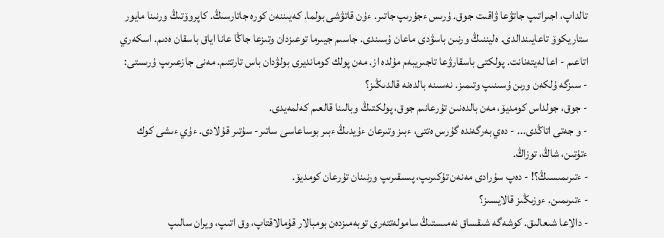تالداپ، اجىراتىپ جاتۋعا ۋاقىت جوق. ۇرىس ءجۇرىپ جاتىر. ءۇن قاتۋشى بولما. كەيىننەن كورە جاتارسىڭ. كاپروۆتىڭ ورنىنا مايور ستاريكوۆ تاعايىندالدى. ەليننىڭ ورنىن باسۋدى ماعان ۇسىندى. جاسىم جيىرما توعىزدان وتىزعا جاڭا عانا اياق باسقان ەدىم. اسكەري اتاعىم - اعا لەيتەنانت. پولكتى باسقارۋعا تاجىريبەم مۇلدە از. مەن پولك كومانديرى بولۋدان باس تارتتىم. مەنى جازعىرىپ ۇرىستى:
- سىزگە ۇلكەن ورىن ۇسىنىپ وتىمىز. نەسىنە بالدەنە قالدىڭىز؟
- جوق، جولداس كومديۆ، مەن بالدەنىن تۇرعانىم جوق، پولكتىڭ وبالىنا قالعىم كەلمەيدى.
- و جەتى اتاڭدى... - دەي بەرگەندە گۇرس ەتتى، ءبىز وتىرعان ءۇيدىڭ ءبىر بوساعاسى ساتىر- سۇتىر قۇلادى. ءۇي ءىشى كوك ءتۇتىن، شاڭ، توزاڭ.
- ءتىرىمىسىڭ؟! - دەپ سۇرادى مەنەن تۇكىرىپ، پىسقىرىپ ورنىنان تۇرعان كومديۆ.
- ءتىرىمىن. ءوزىڭىز قالايسىز؟
- دالاعا شىعالىق. كوشەگە شىقساق نەمىستىڭ سامولەتتەرى توبەمىزدەن بومبالار قۇمالاقتاپ، وق اتىپ، ويران سالىپ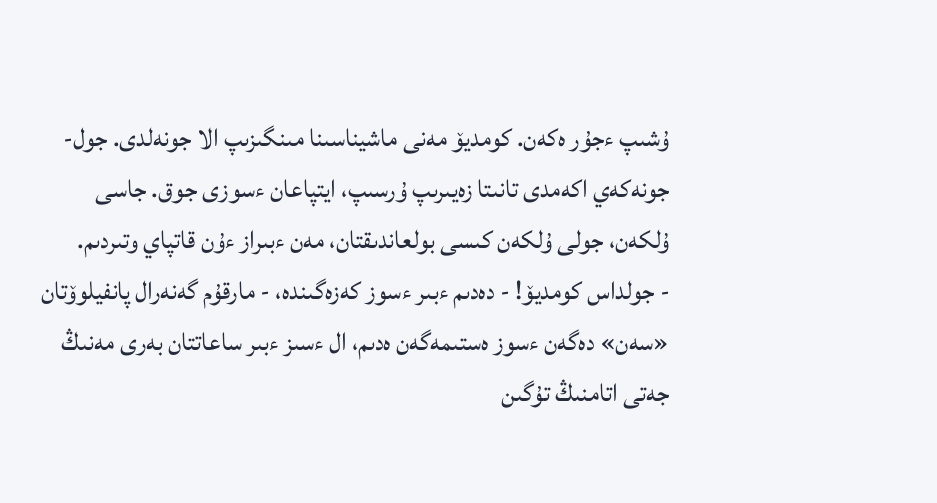ۇشىپ ءجۇر ەكەن. كومديۆ مەنى ماشيناسىنا مىنگىزىپ الا جونەلدى. جول- جونەكەي اكەمدى تانىتا زەيىرىپ ۇرسىپ، ايتپاعان ءسوزى جوق. جاسى ۇلكەن، جولى ۇلكەن كىسى بولعاندىقتان، مەن ءبىراز ءۇن قاتپاي وتىردىم.
- جولداس كومديۆ! - دەدىم ءبىر ءسوز كەزەگىندە، - مارقۇم گەنەرال پانفيلوۆتان «سەن» دەگەن ءسوز ەستىمەگەن ەدىم، ال ءسىز ءبىر ساعاتتان بەرى مەنىڭ جەتى اتامنىڭ تۇگىن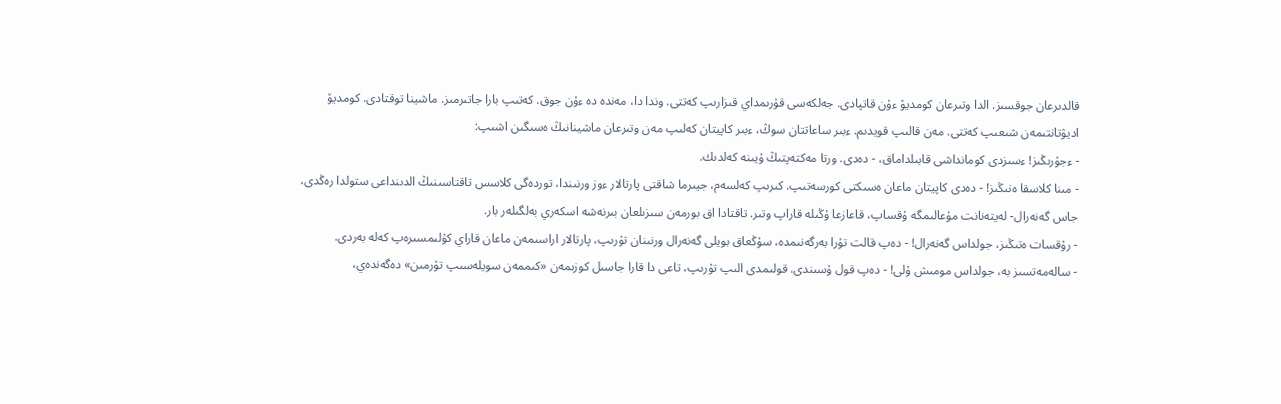قالدىرعان جوقسىز. الدا وتىرعان كومديۆ ءۇن قاتپادى. جەلكەسى قۇرىمداي قىزارىپ كەتتى. وندا دا، مەندە دە ءۇن جوق. كەتىپ بارا جاتىرمىز. ماشينا توقتادى. كومديۆ اديۋتانتىمەن شىعىپ كەتتى. مەن قالىپ قويدىم. ءبىر ساعاتتان سوڭ، ءبىر كاپيتان كەلىپ مەن وتىرعان ماشينانىڭ ەسىگىن اشىپ:
- ءجۇرىڭىز! ءسىزدى كومانداشى قابىلداماق، - دەدى. ورتا مەكتەپتىڭ ۇيىنە كەلدىك.
- مىنا كلاسقا ەنىڭىز! - دەدى كاپيتان ماعان ەسىكتى كورسەتىپ. كىرىپ كەلسەم، جيىرما شاقتى پارتالار ءوز ورنىندا، توردەگى كلاسس تاقتاسىنىڭ الدىنداعى ستولدا رەڭدى، جاس گەنەرال- لەيتەنانت مۇعالىمگە ۇقساپ، قاعازعا ۇڭىلە قاراپ وتىر. تاقتادا اق بورمەن سىزىلعان بىرنەشە اسكەري بەلگىلەر بار.
- رۇقسات ەتىڭىز، جولداس گەنەرال! - دەپ قالت تۇرا بەرگەنىمدە، سۇڭعاق بويلى گەنەرال ورنىنان تۇرىپ، پارتالار اراسىمەن ماعان قاراي كۇلىمسىرەپ كەلە بەردى.
- سالەمەتسىز بە، جولداس مومىش ۇلى! - دەپ قول ۇسىندى. قولىمدى الىپ تۇرىپ، تاعى دا قارا جاسىل كوزىمەن «كىممەن سويلەسىپ تۇرمىن» دەگەندەي،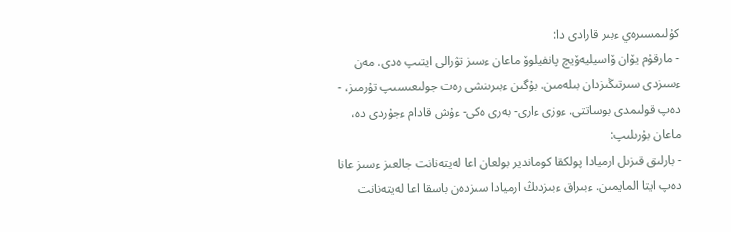كۇلىمسىرەي ءبىر قارادى دا:
- مارقۇم يۆان ۆاسيليەۆيچ پانفيلوۆ ماعان ءسىز تۋرالى ايتىپ ەدى. مەن ءسىزدى سىرتىڭىزدان بىلەمىن. بۇگىن ءبىرىنشى رەت جولىعىسىپ تۇرمىز، - دەپ قولىمدى بوساتتى. ءوزى ءارى- بەرى ەكى- ءۇش قادام ءجۇردى دە، ماعان بۇرىلىپ:
- بارلىق قىزىل ارميادا پولكقا كوماندير بولعان اعا لەيتەنانت جالعىز ءسىز عانا دەپ ايتا المايمىن. ءبىراق ءبىزدىڭ ارميادا سىزدەن باسقا اعا لەيتەنانت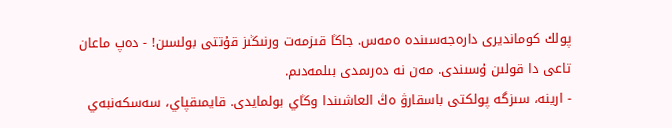پولك كومانديرى دارەجەسىندە ەمەس. جاڭا قىزمەت ورنىڭىز قۇتتى بولسىن! - دەپ ماعان تاعى دا قولىن ۇسىندى. مەن نە دەرىمدى بىلمەدىم.
- ارينە، سىزگە پولكتى باسقارۋ ەڭ العاشىندا وڭاي بولمايدى. قايمىقپاي، سەسكەنبەي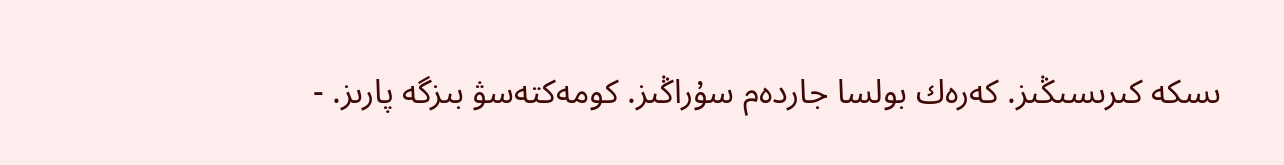ىسكە كىرىسىڭىز. كەرەك بولسا جاردەم سۇراڭىز. كومەكتەسۋ بىزگە پارىز. -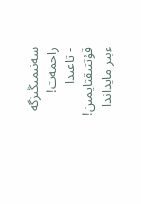سەنىمىڭىزگە راحمەت!
- تاعىدا قۇتتىقتايمىن! ءبىر مايداندا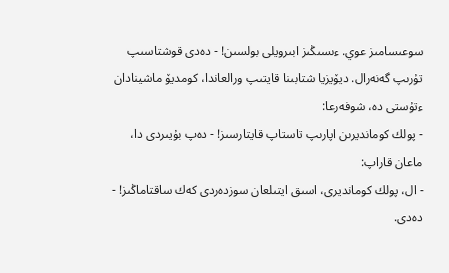سوعىسامىز عوي. ءىسىڭىز ابىرويلى بولسىن! - دەدى قوشتاسىپ تۇرىپ گەنەرال. ديۆيزيا شتابىنا قايتىپ ورالعاندا، كومديۆ ماشينادان ءتۇستى دە، شوفەرعا:
- پولك كومانديرىن اپارىپ تاستاپ قايتارسىز! - دەپ بۇيىردى دا، ماعان قاراپ:
- ال، پولك كومانديرى، اسىق ايتىلعان سوزدەردى كەك ساقتاماڭىز! - دەدى.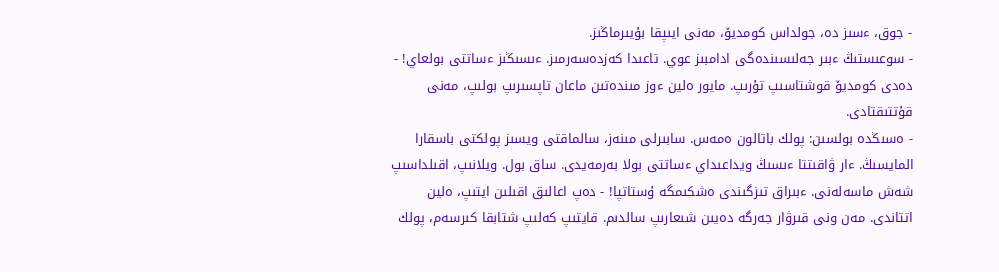- جوق، ءسىز دە، جولداس كومديۆ، مەنى ايىپقا بۇيىرماڭىز.
- سوعىستىڭ ءبىر جەلىسىندەگى ادامبىز عوي. تاعىدا كەزدەسەرمىز. ءىسىڭىز ءساتتى بولعاي! - دەدى كومديۆ قوشتاسىپ تۇرىپ. مايور ەلين ءوز مىندەتىن ماعان تاپسىرىپ بولىپ، مەنى قۇتتىقتادى.
- ەسىڭدە بولسىن: پولك باتالون ەمەس. سابىرلى مىنەز، سالماقتى ويسىز پولكتى باسقارا المايسىڭ. ءار ۋاقىتتا ءىسىڭ ويداعىداي ءساتتى بولا بەرمەيدى. ساق بول. ويلانىپ، اقىلداسىپ شەش ماسەلەنى. ءبىراق تىزگىندى ەشكىمگە ۇستاتپا! - دەپ اعالىق اقىلىن ايتىپ، ەلين اتتاندى. مەن ونى قىرۋار جەرگە دەيىن شىعارىپ سالدىم. قايتىپ كەلىپ شتابقا كىرسەم، پولك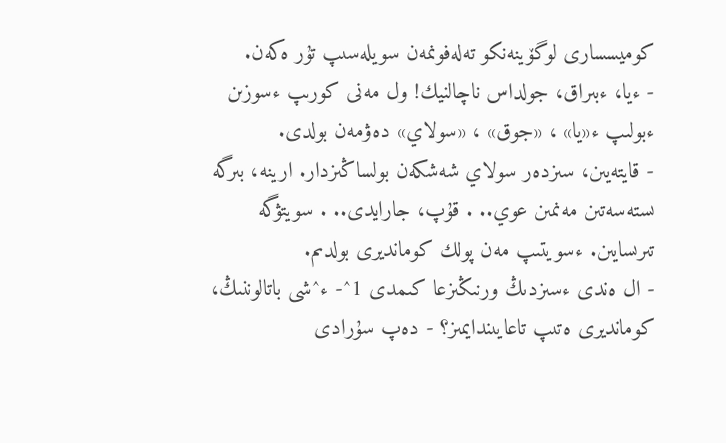كوميسسارى لوگۆينەنكو تەلەفونمەن سويلەسىپ تۇر ەكەن.
- ءيا، ءبىراق، جولداس ناچالنيك! ول مەنى كورىپ ءسوزىن ءبولىپ ء«يا» ، «جوق» ، «سولاي» دەۋمەن بولدى.
- قايتەيىن، سىزدەر سولاي شەشكەن بولساڭىزدار. ارينە، بىرگە ىستەسەتىن مەنمىن عوي.. . قۇپ، جارايدى.. . سويتۋگە تىرىسايىن. ءسويتىپ مەن پولك كومانديرى بولدىم.
- ال ەندى ءسىزدىڭ ورنىڭىزعا كىمدى 1^- ء^شى باتالوننىڭ، كومانديرى ەتىپ تاعايىندايمىز؟ - دەپ سۇرادى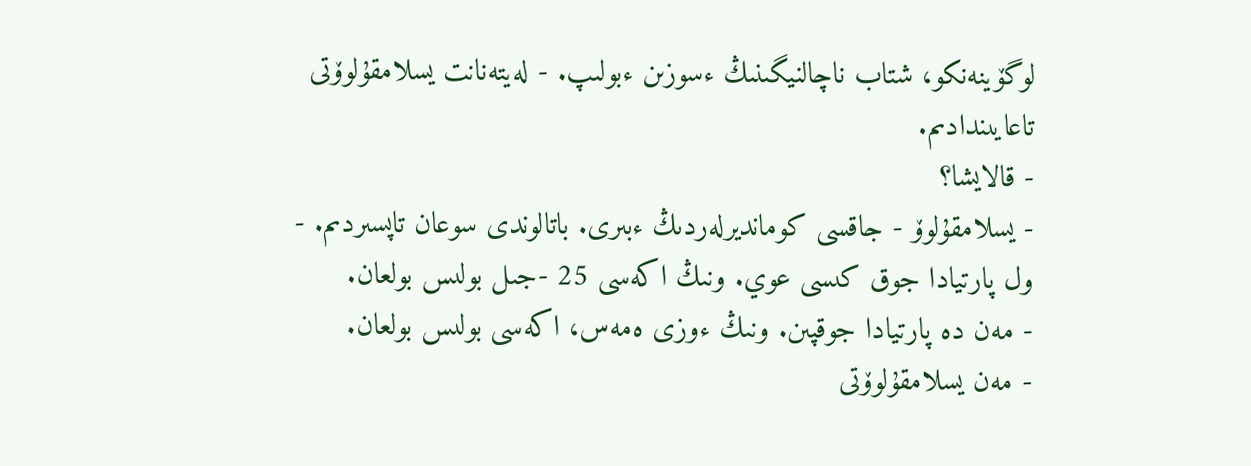لوگۆينەنكو، شتاب ناچالنيگىنىڭ ءسوزىن ءبولىپ. - لەيتەنانت يسلامقۇلوۆتى تاعايىندادىم.
- قالايشا؟
- يسلامقۇلوۆ - جاقسى كومانديرلەردىڭ ءبىرى. باتالوندى سوعان تاپسىردىم. - ول پارتيادا جوق كىسى عوي. ونىڭ اكەسى 25 -جىل بولىس بولعان.
- مەن دە پارتيادا جوقپىن. ونىڭ ءوزى ەمەس، اكەسى بولىس بولعان.
- مەن يسلامقۇلوۆتى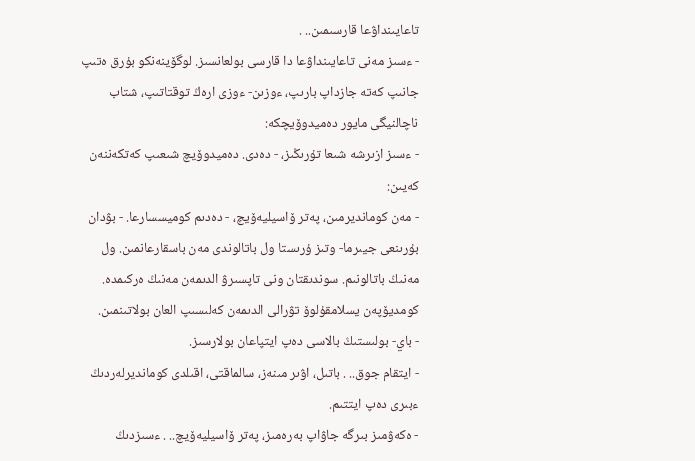تاعايىنداۋعا قارسىمىن.. .
- ءسىز مەنى تاعايىنداۋعا دا قارسى بولعانسىز. لوگۆينەنكو بۇرق ەتىپ جانىپ كەتە جازداپ بارىپ، ءوزىن- ءوزى ارەڭ توقتاتىپ، شتاب ناچالنيگى مايور دەميدوۆيچكە:
- ءسىز ازىرشە شىعا تۇرىڭىز، - دەدى. دەميدوۆيچ شىعىپ كەتكەننەن كەيىن:
- مەن كومانديرمىن، پەتر ۆاسيليەۆيچ، - دەدىم كوميسسارعا. - بۋدان بۇرىنعى جيىرما- وتىز ۇرىستا ول باتالوندى مەن باسقارعانمىن. ول مەنىڭ باتالونىم. سوندىقتان ونى تاپسىرۋ الدىمەن مەنىڭ ەركىمدە. كومديۆپەن يسلامقۇلوۆ تۋرالى الدىمەن كەلىسىپ العان بولاتىنمىن.
- باي- بولىستىڭ بالاسى دەپ ايتپاعان بولارسىز.
- ايتقام جوق.. . باتىل، اۋىر مىنەز، سالماقتى، اقىلدى كومانديرلەردىڭ ءبىرى دەپ ايتتىم.
- ەكەۋمىز بىرگە جاۋاپ بەرەمىز، پەتر ۆاسيليەۆيچ.. . ءسىزدىڭ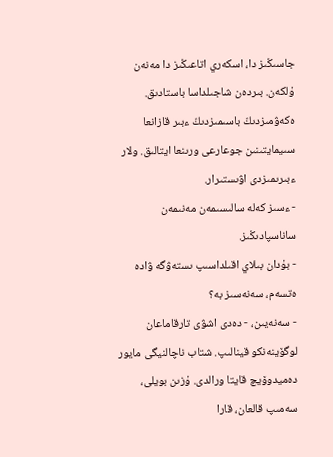جاسىڭىز دا، اسكەري اتاعىڭىز دا مەنەن ۇلكەن. بىردەن شاجىلداسا باستادىق. ەكەۋمىزدىڭ باسىمىزدىڭ ءبىر قازانعا سىيمايتىنىن جوعارعى ورىنعا ايتالىق. ولار ءبىرىمىزدى اۋىستىرار.
- ءسىز كەلە سالىسىمەن مەنىمەن ساناسپادىڭىز.
- بۇدان بىلاي اقىلداسىپ ىستەۋگە ۋادە ەتسەم، سەنەسىز بە؟
- سەنەيىن، - دەدى اشۋى تارقاماعان لوگۆينەنكو قينالىپ. شتاب ناچالنيگى مايور دەميدوۆيچ قايتا ورالدى. ۇزىن بويلى، سەمىپ قالعان، قارا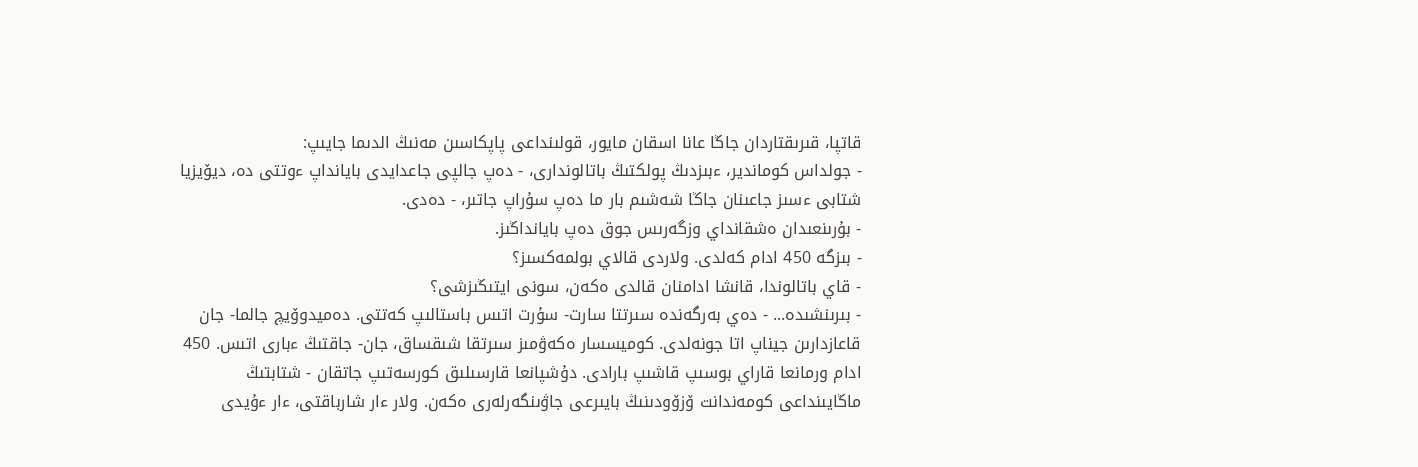قاتپا، قىرىقتاردان جاڭا عانا اسقان مايور، قولىنداعى پاپكاسىن مەنىڭ الدىما جايىپ:
- جولداس كوماندير، ءبىزدىڭ پولكتىڭ باتالوندارى، - دەپ جالپى جاعدايدى بايانداپ ءوتتى دە، ديۆيزيا شتابى ءسىز جاعىنان جاڭا شەشىم بار ما دەپ سۇراپ جاتىر، - دەدى.
- بۇرىنعىدان ەشقانداي وزگەرىس جوق دەپ بايانداڭىز.
- بىزگە 450 ادام كەلدى. ولاردى قالاي بولمەكسىز؟
- قاي باتالوندا، قانشا ادامنان قالدى ەكەن، سونى ايتىڭىزشى؟
- بىرىنشىدە... - دەي بەرگەندە سىرتتا سارت- سۇرت اتىس باستالىپ كەتتى. دەميدوۆيچ جالما- جان قاعازدارىن جيناپ اتا جونەلدى. كوميسسار ەكەۋمىز سىرتقا شىقساق، جان- جاقتىڭ ءبارى اتىس. 450 ادام ورمانعا قاراي بوسىپ قاشىپ بارادى. دۇشپانعا قارسىلىق كورسەتىپ جاتقان - شتابتىڭ ماڭايىنداعى كومەندانت ۆزۆودىنىڭ بايىرعى جاۋىنگەرلەرى ەكەن. ولار ءار شارباقتى، ءار ءۇيدى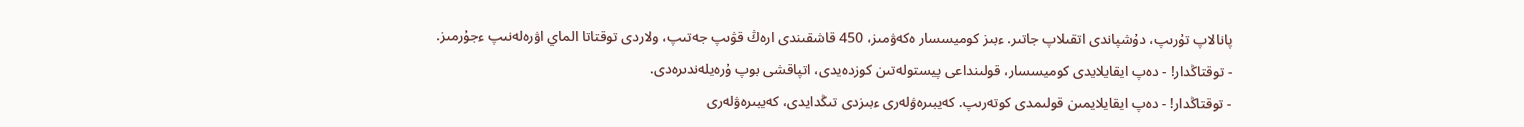پانالاپ تۇرىپ، دۇشپاندى اتقىلاپ جاتىر. ءبىز كوميسسار ەكەۋمىز، 450 قاشقىندى ارەڭ قۋىپ جەتىپ، ولاردى توقتاتا الماي اۋرەلەنىپ ءجۇرمىز.
- توقتاڭدار! - دەپ ايقايلايدى كوميسسار، قولىنداعى پيستولەتىن كوزدەيدى، اتپاقشى بوپ ۇرەيلەندىرەدى.
- توقتاڭدار! - دەپ ايقايلايمىن قولىمدى كوتەرىپ. كەيبىرەۋلەرى ءبىزدى تىڭدايدى، كەيبىرەۋلەرى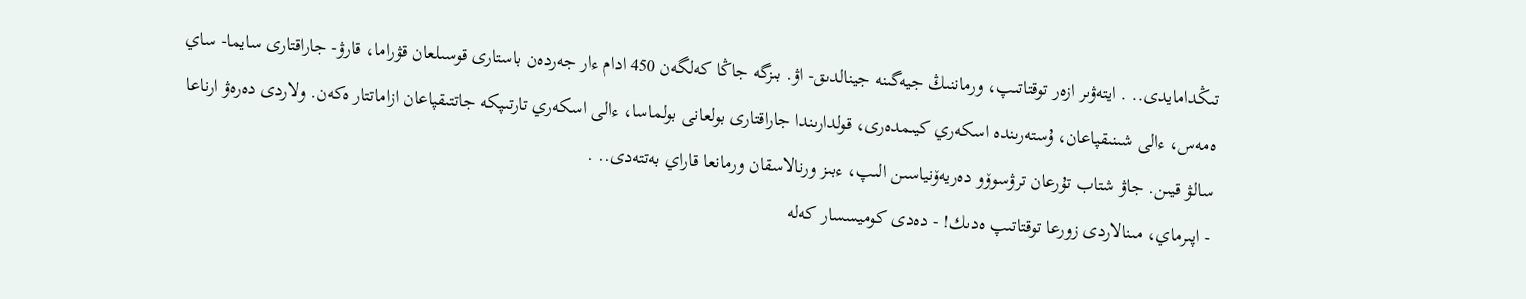تىڭدامايدى.. . ايتەۋىر ازەر توقتاتىپ، ورماننىڭ جيەگىنە جينالدىق- اۋ. بىزگە جاڭا كەلگەن 450 ادام ءار جەردەن باستارى قوسىلعان قۋراما، قارۋ- جاراقتارى سايما- ساي ەمەس، ءالى شىنىقپاعان، ۇستەرىندە اسكەري كيىمدەرى، قولدارىندا جاراقتارى بولعانى بولماسا، ءالى اسكەري تارتىپكە جاتتىقپاعان ازاماتتار ەكەن. ولاردى دەرەۋ ارناعا سالۋ قيىن. جاۋ شتاب تۇرعان ترۋسوۆو دەريەۆنياسىن الىپ، ءبىز ورنالاسقان ورمانعا قاراي بەتتەدى.. .
- اپىرماي، مىنالاردى زورعا توقتاتىپ ەدىك! - دەدى كوميسسار كەلە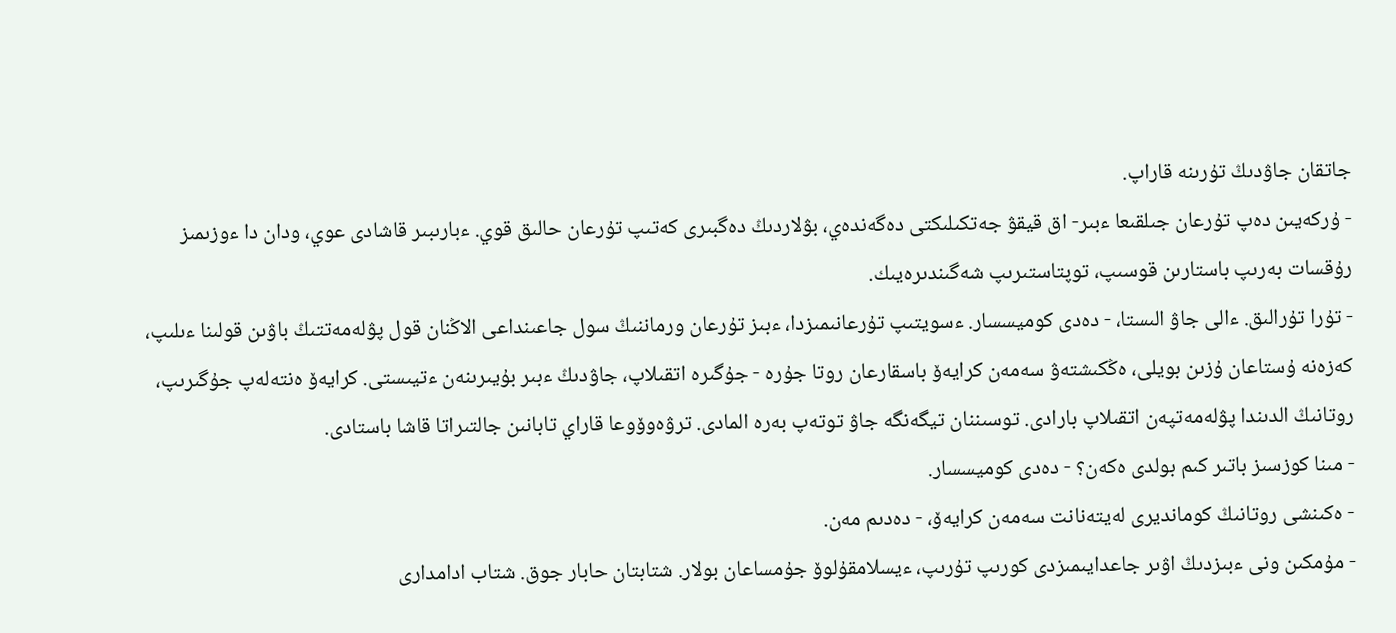جاتقان جاۋدىڭ تۇرىنە قاراپ.
- ۇركەيىن دەپ تۇرعان جىلقىعا ءبىر- اق قيقۋ جەتكىلىكتى دەگەندەي، بۋلاردىڭ دەگبىرى كەتىپ تۇرعان حالىق قوي. ءبارىبىر قاشادى عوي، ودان دا ءوزىمىز رۇقسات بەرىپ باستارىن قوسىپ، توپتاستىرىپ شەگىندىرەيىك.
- تۇرا تۇرالىق. ءالى جاۋ الىستا، - دەدى كوميسسار. ءسويتىپ تۇرعانىمىزدا، ءبىز تۇرعان ورماننىڭ سول جاعىنداعى الاڭنان قول پۋلەمەتتىڭ باۋىن قولىنا ءىلىپ، كەزەنە ۇستاعان ۇزىن بويلى، ەڭكىشتەۋ سەمەن كرايەۆ باسقارعان روتا جۇرە - جۇگىرە اتقىلاپ، جاۋدىڭ ءبىر بۇيىرىنەن ءتيىستى. كرايەۆ ەنتەلەپ جۇگىرىپ، روتانىڭ الدىندا پۋلەمەتپەن اتقىلاپ بارادى. توسىننان تيگەنگە جاۋ توتەپ بەرە المادى. ترۋەوۆوعا قاراي تابانىن جالتىراتا قاشا باستادى.
- مىنا كوزسىز باتىر كىم بولدى ەكەن؟ - دەدى كوميسسار.
- ەكىنشى روتانىڭ كومانديرى لەيتەنانت سەمەن كرايەۆ، - دەدىم مەن.
- مۇمكىن ونى ءبىزدىڭ اۋىر جاعدايىمىزدى كورىپ تۇرىپ، ءيسلامقۇلوۆ جۇمساعان بولار. شتابتان حابار جوق. شتاب ادامدارى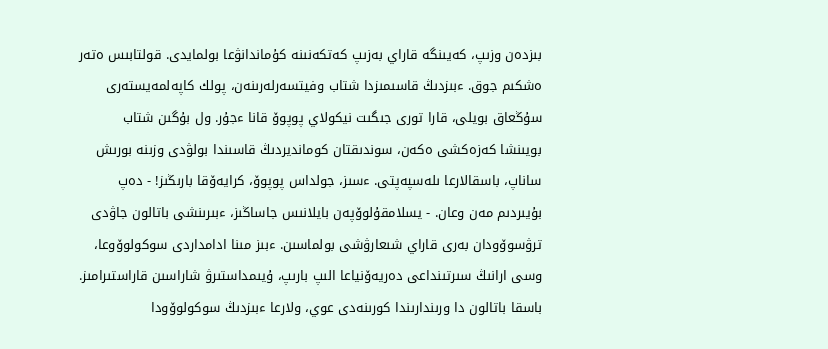بىزدەن وزىپ، كەيىنگە قاراي بەزىپ كەتكەنىنە كۇماندانۋعا بولمايدى. قولتابىس ەتەر ەشكىم جوق. ءبىزدىڭ قاسىمىزدا شتاب وفيتسەرلەرىنەن، پولك كاپەلمەيستەرى سۇڭعاق بويلى، قارا تورى جىگىت نيكولاي پوپوۆ قانا ءجۇر. ول بۇگىن شتاب بويىنشا كەزەكشى ەكەن، سوندىقتان كومانديردىڭ قاسىندا بولۋدى وزىنە بورىش ساناپ، باسقالارعا ىلەسپەپتى. ءسىز، جولداس پوپوۆ، كرايەۆقا بارىڭىز! - دەپ بۇيىردىم مەن وعان. - يسلامقۇلوۆپەن بايلانىس جاساڭىز، ءبىرىنشى باتالون جاۋدى ترۋسوۆودان بەرى قاراي شىعارۋشى بولماسىن. ءبىز مىنا ادامداردى سوكولوۆوعا، وسى ارانىڭ سىرتىنداعى دەريەۆنياعا الىپ بارىپ، ۇيىمداستىرۋ شاراسىن قاراستىرامىز. باسقا باتالون دا ورىندارىندا كورىنەدى عوي، ولارعا ءبىزدىڭ سوكولوۆودا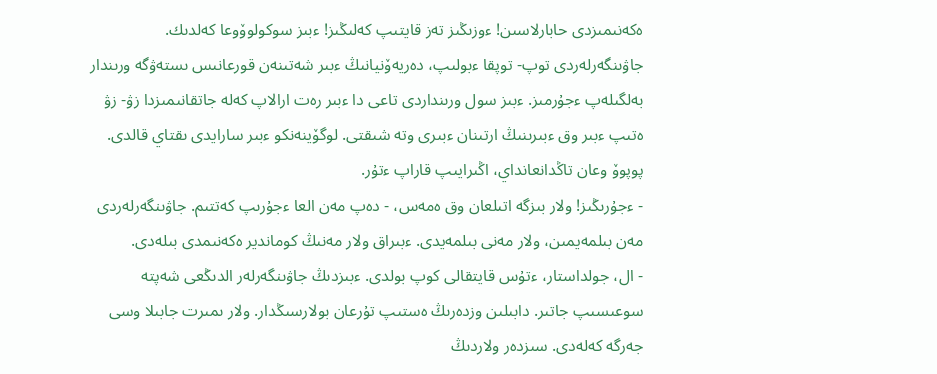ەكەنىمىزدى حابارلاسىن! ءوزىڭىز تەز قايتىپ كەلىڭىز! ءبىز سوكولوۆوعا كەلدىك. جاۋىنگەرلەردى توپ- توپقا ءبولىپ، دەريەۆنيانىڭ ءبىر شەتىنەن قورعانىس ىستەۋگە ورىندار بەلگىلەپ ءجۇرمىز. ءبىز سول ورىنداردى تاعى دا ءبىر رەت ارالاپ كەلە جاتقانىمىزدا زۋ- زۋ ەتىپ ءبىر وق ءبىرىنىڭ ارتىنان ءبىرى وتە شىقتى. لوگۆينەنكو ءبىر سارايدى ىقتاي قالدى. پوپوۆ وعان تاڭدانعانداي، اڭىرايىپ قاراپ ءتۇر.
- ءجۇرىڭىز! ولار بىزگە اتىلعان وق ەمەس، - دەپ مەن العا ءجۇرىپ كەتتىم. جاۋىنگەرلەردى مەن بىلمەيمىن، ولار مەنى بىلمەيدى. ءبىراق ولار مەنىڭ كوماندير ەكەنىمدى بىلەدى.
- ال، جولداستار، ءتۇس قايتقالى كوپ بولدى. ءبىزدىڭ جاۋىنگەرلەر الدىڭعى شەپتە سوعىسىپ جاتىر. دابىلىن وزدەرىڭ ەستىپ تۇرعان بولارسىڭدار. ولار ىمىرت جابىلا وسى جەرگە كەلەدى. سىزدەر ولاردىڭ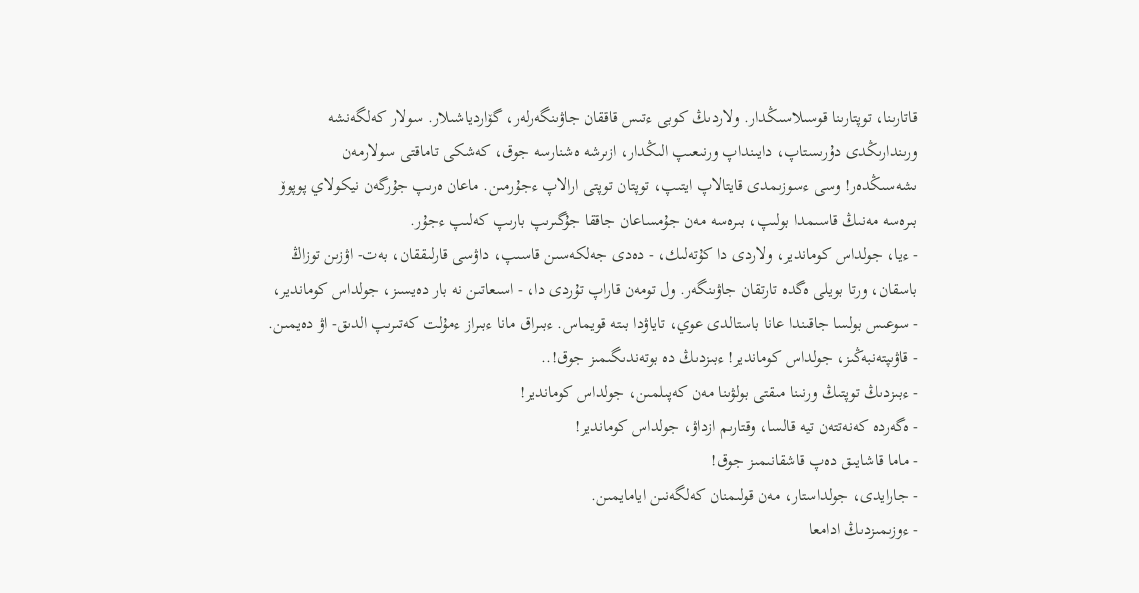قاتارىنا، توپتارىنا قوسىلاسىڭدار. ولاردىڭ كوبى ءتىس قاققان جاۋىنگەرلەر، گۆاردياشىلار. سولار كەلگەنشە ورىندارىڭدى دۇرىستاپ، دايىنداپ ورنىعىپ الىڭدار، ازىرشە ەشنارسە جوق، كەشكى تاماقتى سولارمەن ىشەسىڭدەر! وسى ءسوزىمدى قايتالاپ ايتىپ، توپتان توپتى ارالاپ ءجۇرمىن. ماعان ەرىپ جۇرگەن نيكولاي پوپوۆ بىرەسە مەنىڭ قاسىمدا بولىپ، بىرەسە مەن جۇمساعان جاققا جۇگىرىپ بارىپ كەلىپ ءجۇر.
- ءيا، جولداس كوماندير، ولاردى دا كۇتەلىك، - دەدى جەلكەسىن قاسىپ، داۋسى قارلىققان، بەت- اۋزىن توزاڭ باسقان، ورتا بويلى ەگدە تارتقان جاۋىنگەر. ول تومەن قاراپ تۇردى دا، - اسىعاتىن نە بار دەيسىز، جولداس كوماندير، - سوعىس بولسا جاقىندا عانا باستالدى عوي، تاياۋدا بىتە قويماس. ءبىراق مانا ءبىراز ءمۇلت كەتىرىپ الدىق- اۋ دەيمىن.
- قاۋىپتەنبەڭىز، جولداس كوماندير! ءبىزدىڭ دە بوتەندىگىمىز جوق!..
- ءبىزدىڭ توپتىڭ ورنىنا مىقتى بولۋىنا مەن كەپىلمىن، جولداس كوماندير!
- ەگەردە كەنەتتەن تيە قالسا، وقتارىم ازداۋ، جولداس كوماندير!
- ماما قاشايىق دەپ قاشقانىمىز جوق!
- جارايدى، جولداستار، مەن قولىمنان كەلگەنىن ايامايمىن.
- ءوزىمىزدىڭ ادامعا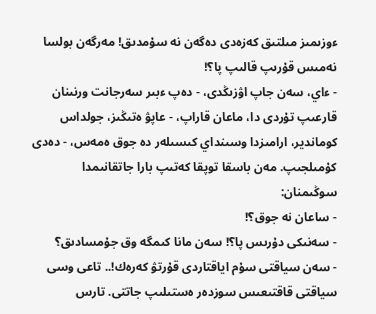ءوزىمىز مىلتىق كەزەدى دەگەن نە سۇمدىق! مەرگەن بولسا نەمىس قۇرىپ قالىپ پا؟!
- ءاي، سەن جاپ اۋزىڭدى، - دەپ ءبىر سەرجانت ورنىنان قارعىپ تۇردى دا، ماعان قاراپ، - عاپۋ ەتىڭىز، جولداس كوماندير، ارامىزدا وسىنداي كىسىلەر دە جوق ەمەس، - دەدى كۇمىلجىپ. مەن باسقا توپقا كەتىپ بارا جاتقانىمدا سوڭىمنان:
- ساعان نە جوق؟!
- سەنىكى دۇرىس پا؟! سەن مانا كىمگە وق جۇمسادىق؟
- سەن سياقتى سۇم اياقتاردى قۇرتۋ كەرەك!.. تاعى وسى سياقتى قاقتىعىس سوزدەر ەستىلىپ جاتتى. تارس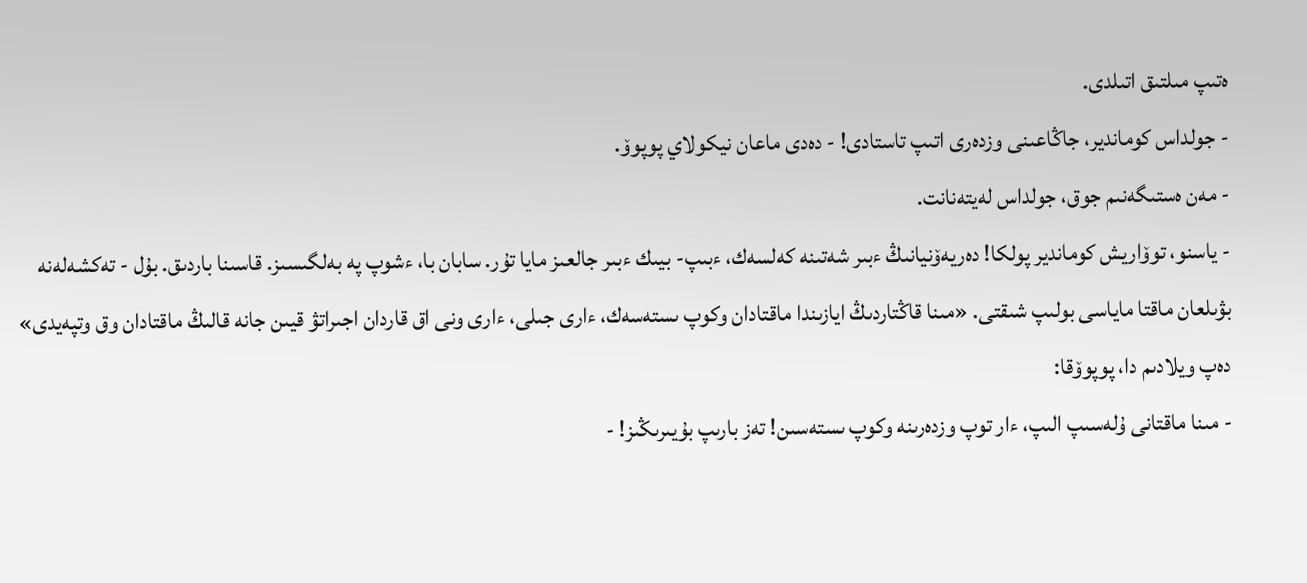ەتىپ مىلتىق اتىلدى.
- جولداس كوماندير، جاڭاعىنى وزدەرى اتىپ تاستادى! - دەدى ماعان نيكولاي پوپوۆ.
- مەن ەستىگەنىم جوق، جولداس لەيتەنانت.
- ياسنو، توۆاريش كوماندير پولكا! دەريەۆنيانىڭ ءبىر شەتىنە كەلسەك، ءبىپ- بيىك ءبىر جالعىز مايا تۇر. سابان با، ءشوپ پە بەلگىسىز. قاسىنا باردىق. بۇل - تەكشەلەنە بۋىلعان ماقتا ماياسى بولىپ شىقتى. «مىنا قاڭتاردىڭ ايازىندا ماقتادان وكوپ ىستەسەك، ءارى جىلى، ءارى ونى اق قاردان اجىراتۋ قيىن جانە قالىڭ ماقتادان وق وتپەيدى» دەپ ويلادىم دا، پوپوۆقا:
- مىنا ماقتانى ۇلەسىپ الىپ، ءار توپ وزدەرىنە وكوپ ىستەسىن! تەز بارىپ بۇيىرىڭىز! -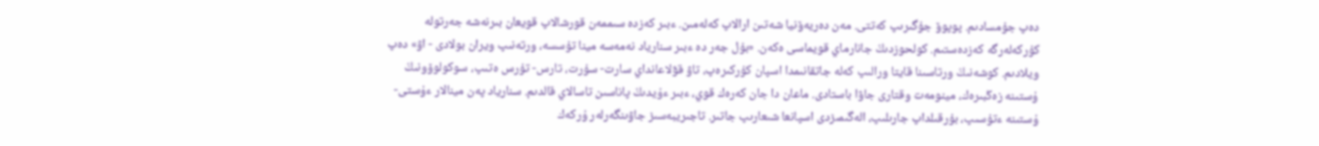دەپ جۇمسادىم. پوپوۆ جۇگىرىپ كەتتى. مەن دەريەۆنيا شەتىن ارالاپ كەلەمىن. ءبىر كەزدە سىممەن قورشالاپ قويعان بىرنەشە جەرتولە كۇركەلەرگە كەزدەستىم. كولحوزدىڭ جانارماي قويماسى ەكەن. «بۇل جەر دە ءبىر سنارياد نەمەسە مينا تۇسسە، ورتەنىپ ويران بولادى - اۋ» دەپ ويلادىم. كوشەنىڭ ورتاسىنا قايتا ورالىپ كەلە جاتقانىمدا اسپان كۇركىرەپ، تاۋ قۋلاعانداي سارت- سۇرت، تارس- تۇرس ەتىپ، سوكولوۆونىڭ ۇستىنە زەڭبىرەك، مينومەت وقتارى جاۋا باستادى. ماعان دا جان كەرەك قوي، ءبىر ءۇيدىڭ پاناسىن تاسالاي قالدىم. سنارياد پەن مينالار ءۇستى- ۇستىنە ءتۇسىپ، بۇرقىلداپ جارىلىپ، الەگىمىزدى اسپانعا شىعارىپ جاتىر. تاجىريبەسىز جاۋىنگەرلەر ۇركەك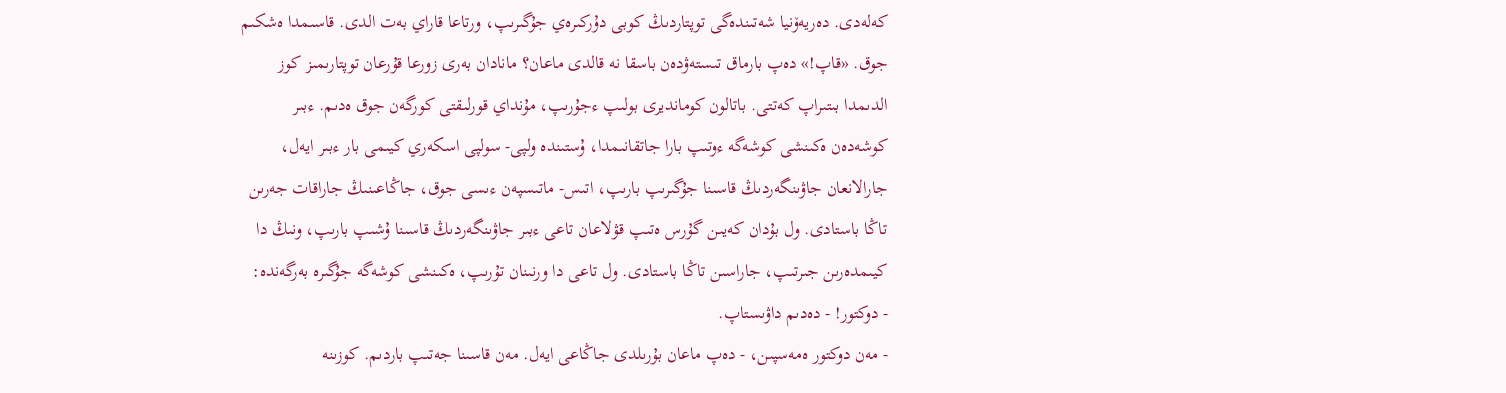كەلەدى. دەريەۆنيا شەتىندەگى توپتاردىڭ كوبى دۇركىرەي جۇگىرىپ، ورتاعا قاراي بەت الدى. قاسىمدا ەشكىم جوق. «قاپ!» دەپ بارماق تىستەۋدەن باسقا نە قالدى ماعان؟ مانادان بەرى زورعا قۇرعان توپتارىمىز كوز الدىمدا بىتىراپ كەتتى. باتالون كومانديرى بولىپ ءجۇرىپ، مۇنداي قورلىقتى كورگەن جوق ەدىم. ءبىر كوشەدەن ەكىنشى كوشەگە ءوتىپ بارا جاتقانىمدا، ۇستىندە ولپى- سولپى اسكەري كيىمى بار ءبىر ايەل، جارالانعان جاۋىنگەردىڭ قاسىنا جۇگىرىپ بارىپ، اتىس- ماتىسپەن ءىسى جوق، جاڭاعىنىڭ جاراقات جەرىن تاڭا باستادى. ول بۇدان كەيىن گۇرس ەتىپ قۋلاعان تاعى ءبىر جاۋىنگەردىڭ قاسىنا ۇشىپ بارىپ، ونىڭ دا كيىمدەرىن جىرتىپ، جاراسىن تاڭا باستادى. ول تاعى دا ورنىنان تۇرىپ، ەكىنشى كوشەگە جۇگىرە بەرگەندە:
- دوكتور! - دەدىم داۋىستاپ.
- مەن دوكتور ەمەسپىن، - دەپ ماعان بۇرىلدى جاڭاعى ايەل. مەن قاسىنا جەتىپ باردىم. كوزىنە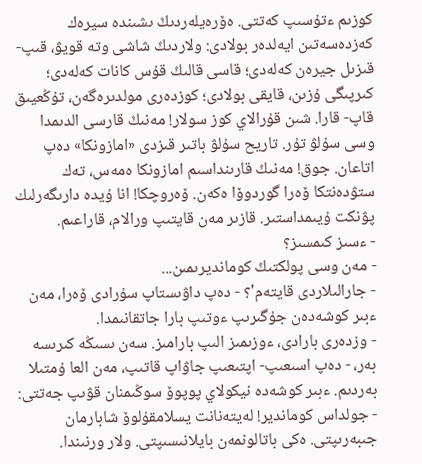كوزىم ءتۇسىپ كەتتى. ەۆرەيلەردىڭ ىشىندە سيرەك كەزدەسەتىن ايەلدەر بولادى: ولاردىڭ شاشى وتە قويۋ، قىپ- قىزىل جيرەن كەلەدى؛ قاسى قالىڭ قۇس كانات كەلەدى؛ كىرپىگى ۇزىن، قايقى بولادى؛ كوزدەرى مولدىرەگەن، تۇڭعيىق قاپ- قارا. شىن قۇرالاي كوز سولار! مەنىڭ قارسى الدىمدا وسى سۇلۋ تۇر. تاريح سۇلۋ باتىر قىزدى «امازونكا» دەپ اتاعان. جوق! مەنىڭ قارىنداسىم امازونكا ەمەس، تەك ستۋدەنتكا ۆەرا گوردوۆا ەكەن. ۆەروچكا! انا ۇيدە دارىگەرلىك پۋنكت ۇيىمداستىر. قازىر مەن قايتىپ ورالام، قاراعىم.
- ءسىز كىمسىز؟
- مەن وسى پولكتىڭ كومانديرىمىن...
- جارالىلاردى قايتەم'؟ - دەپ داۋىستاپ سۇرادى ۆەرا، مەن ءبىر كوشەدەن جۇگىرىپ ءوتىپ بارا جاتقانىمدا.
- وزدەرى بارادى، ءوزىمىز الىپ بارامىز. سەن ىسىڭە كىرىسە بەر، - دەپ اسىعىپ- اپتىعىپ جاۋاپ قاتىپ، مەن العا ۇمتىلا بەردىم. ءبىر كوشەدە نيكولاي پوپوۆ سوڭىمنان قۋىپ جەتتى:
- جولداس كوماندير! لەيتەنانت يسلامقۇلوۆ شابارمان جىبەرىپتى. ەكى باتالونمەن بايلانىسىپتى. ولار ورنىندا.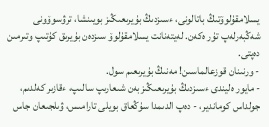يسلامقۇلوۆتىڭ باتالونى، ءسىزدىڭ بۇيرىعىڭىز بويىنشا، ترۋسوۆونى شەڭبەرلەپ تۇر ەكەن. لەيتەنانت يسلامقۇلوۆ سىزدەن بۇيرىق كۇتىپ وتىرمىن دەپتى.
- ورنىنان قوزعالماسىن! مەنىڭ بۇيرىعىم سول.
- مايور ەليندى ءسىزدىڭ بۇيرىعىڭىزبەن شىعارىپ سالىپ، ءقازىر كەلدىم، جولداس كوماندير، - دەپ الدىمدا سۇڭعاق بويلى تارامىس، ۋىلجىعان جاس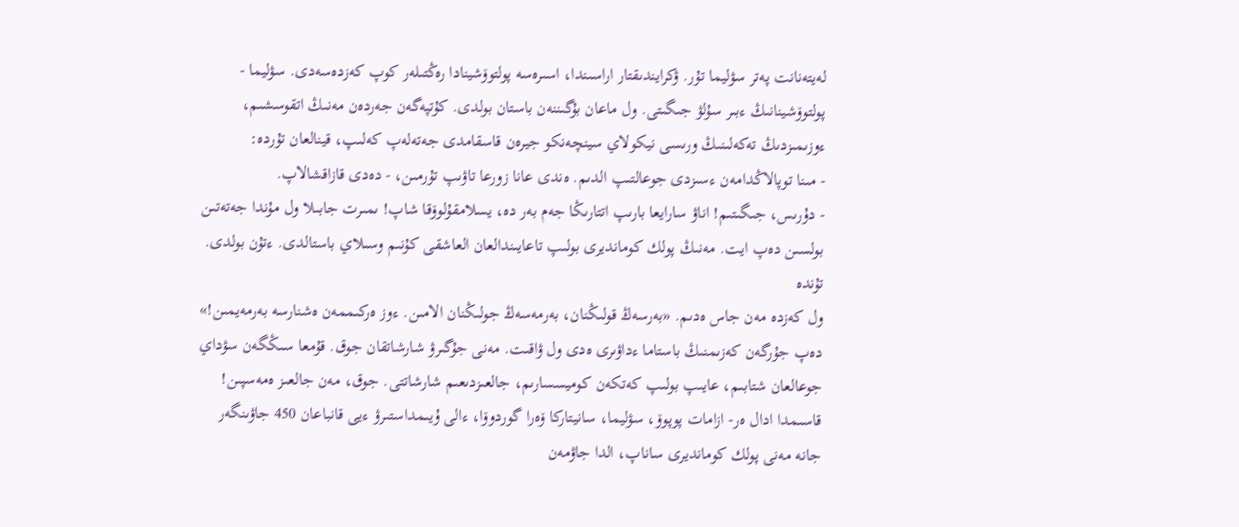لەيتەنانت پەتر سۋليما تۇر. ۋكرايندىقتار اراسىندا، اسىرەسە پولتوۆشينادا رەڭتىلەر كوپ كەزدەسەدى. سۋليما - پولتوۆشينانىڭ ءبىر سۇلۋ جىگىتى. ول ماعان بۇگىننەن باستان بولدى. كۇتپەگەن جەردەن مەنىڭ اتقوسشىم، ءوزىمىزدىڭ تەكەلىنىڭ ورىسى نيكولاي سينچەنكو جيرەن قاسقامدى جەتەلەپ كەلىپ، قينالعان تۇردە:
- مىنا توپالاڭدامەن ءسىزدى جوعالتىپ الدىم. ەندى عانا زورعا تاۋىپ تۇرمىن، - دەدى قازاقشالاپ.
- دۇرىس، جىگىتىم! اناۋ سارايعا بارىپ اتتارىڭا جەم بەر دە، يسلامقۇلوۆقا شاپ! ىمىرت جابىلا ول مۇندا جەتەتىن بولسىن دەپ ايت. مەنىڭ پولك كومانديرى بولىپ تاعايىندالعان العاشقى كۇنىم وسىلاي باستالدى. ءتۇن بولدى.
تۇندە
ول كەزدە مەن جاس ەدىم. «بەرسەڭ قولىڭنان، بەرمەسەڭ جولىڭنان الامىن. ءوز ەركىممەن ەشنارسە بەرمەيمىن!» دەپ جۇرگەن كەزىمنىڭ باستاما ءداۋىرى ەدى ول ۋاقىت. مەنى جۇگىرۋ شارشاتقان جوق. قۇمعا سىڭگەن سۋداي جوعالعان شتابىم، عايىپ بولىپ كەتكەن كوميسسارىم، جالعىزدىعىم شارشاتتى. جوق، مەن جالعىز ەمەسپىن! قاسىمدا ادال ەر- ازامات پوپوۆ، سۋليما، سانيتاركا ۆەرا گوردوۆا، ءالى ۇيىمداستىرۋ ءيى قانباعان 450 جاۋىنگەر جانە مەنى پولك كومانديرى ساناپ، الدا جاۋمەن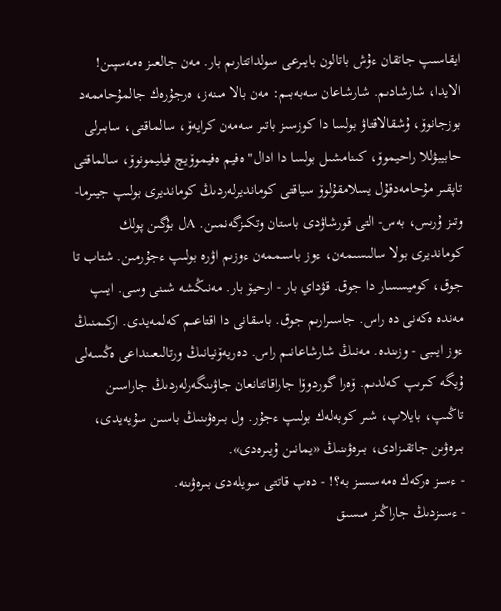ايقاسىپ جاتقان ءۇش باتالون بايىرعى سولداتتارىم بار. مەن جالعىز ەمەسپىن! الايدا، شارشادىم. شارشاعان سەبەبىم: مەن بالا مىنەز، ەرجۇرەك جالمۇحاممەد بوزجانوۆ، ۇشقالاقتاۋ بولسا دا كوزسىز باتىر سەمەن كرايەۆ، سالماقتى، سابىرلى حابيبۋللا راحيموۆ، كىنامشىل بولسا دا ادال" ەفيم ەفيموۆيچ فيليمونوۆ، سالماقتى تاپقىر مۇحامەدقۇل يسلامقۇلوۆ سياقتى كومانديرلەردىڭ كومانديرى بولىپ جيىرما- وتىز ۇرىس، بەس- التى قورشاۋدى باستان وتكىزگەنمىن. Aل بۇگىن پولك كومانديرى بولا سالىسىمەن، ءوز باسىممەن ءوزىم اۋرە بولىپ ءجۇرمىن. شتاب تا جوق، كوميسسار دا جوق. قۋداي بار - ارحيۆ بار. مەنىڭشە شىنى وسى. ايىپ مەندە ەكەنى دە راس. جاسىرارىم جوق. باسقانى دا اقتاعىم كەلمەيدى. اركىمنىڭ ءوز ايىبى - وزىندە. مەنىڭ شارشاعانىم راس. دەريەۆنيانىڭ ورتالىعىنداعى ەڭسەلى ۇيگە كىرىپ كەلدىم. ۆەرا گوردوۆا جاراقاتتانعان جاۋىنگەرلەردىڭ جاراسىن تاڭىپ، بايلاپ، شىر كوبەلەك بولىپ ءجۇر. ول بىرەۋىنىڭ باسىن سۇيەيدى، بىرەۋىن جاتقىزادى، بىرەۋىنىڭ «يمانىن ۇيىرەدى».
- ءسىز ەركەك ەمەسسىز بە؟! - دەپ قاتتى سويلەدى بىرەۋىنە.
- ءسىزدىڭ جاراڭىز مىسىق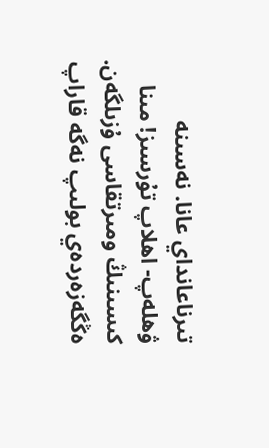تىرناعانداي عانا. نەسىنە ۋھلەپ- اھلاپ تۇرسىز! مىنا كىسىنىڭ ومىرتقاسى ۇزىلگەن. ەڭگەزەردەي بولىپ نەگە قاراپ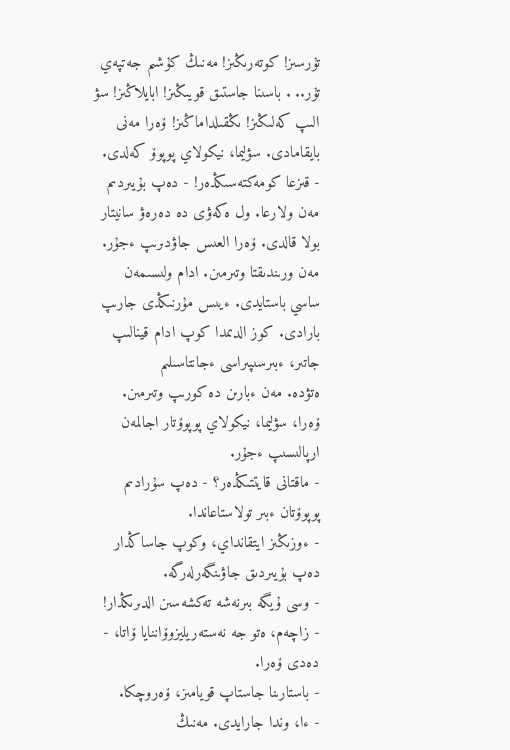تۇرسىز! كوتەرىڭىز! مەنىڭ كۇشىم جەتپەي تۇر.. . باسىنا جاستىق قويىڭىز! ابايلاڭىز! سۋ الىپ كەلىڭىز! ىڭقىلداماڭىز! ۆەرا مەنى بايقامادى. سۋليما، نيكولاي پوپوۆ كەلدى.
- قىزعا كومەكتەسىڭدەر! - دەپ بۇيىردىم مەن ولارعا. ول ەكەۋى دە دەرەۋ سانيتار بولا قالدى. ۆەرا العىس جاۋدىرىپ ءجۇر. مەن ورىندىقتا وتىرمىن. ادام ولىسىمەن ساسي باستايدى. ءيىس مۇرنىڭدى جارىپ بارادى. كوز الدىمدا كوپ ادام قينالىپ جاتىر، ءبىرسىپىراسى ءجانتاسىلىم
ەتۋدە. مەن ءبارىن دە كورىپ وتىرمىن. ۆەرا، سۋليما، نيكولاي پوپوۆتار اجالمەن ارپالىسىپ ءجۇر.
- ماقتانى قايتتىڭدەر؟ - دەپ سۇرادىم پوپوۆتان ءبىر تولاستاعاندا.
- ءوزىڭىز ايتقانداي، وكوپ جاساڭدار دەپ بۇيىردىق جاۋىنگەرلەرگە.
- وسى ۇيگە بىرنەشە تەكشەسىن الدىرىڭدار!
- زاچەم، ەتو جە نەستەريليزوۆاننايا ۆاتا، - دەدى ۆەرا.
- باستارىنا جاستاپ قويامىز، ۆەروچكا.
- ءا، وندا جارايدى. مەنىڭ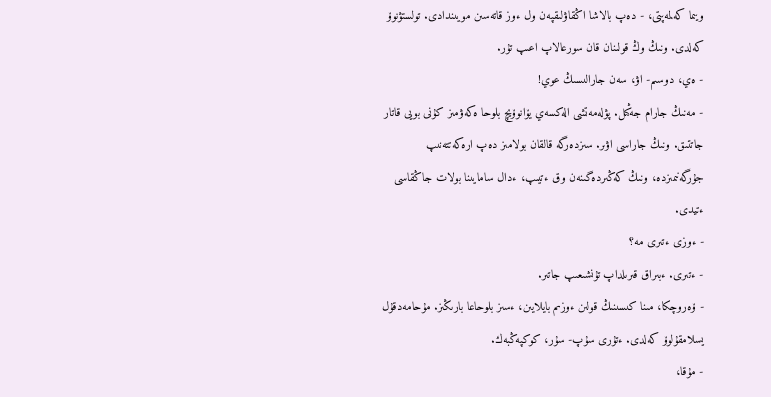ويىما كەلمەپتى، - دەپ بالاشا اڭقاۋلىقپەن ول ءوز قاتەسىن مويىندادى. تولستۋنوۆ كەلدى. ونىڭ وڭ قولىنان قان سورعالاپ اعىپ تۇر.
- ەي، دوسىم- اۋ، سەن جارالىسىڭ عوي!
- مەنىڭ جارام جەڭىل. پۋلەمەتشى الەكسەي يۆانوۆيچ بلوحا ەكەۋمىز كۇنى بويى قاتار جاتتىق. ونىڭ جاراسى اۋىر. سىزدەرگە قالقان بولامىز دەپ ارەكەتتەنىپ جۇرگەنىمىزدە، ونىڭ كەڭىردەگىنەن وق ءتيىپ، ءدال سامايىنا بولات جاڭقاسى ءتيدى.
- ءوزى ءتىرى مە؟
- ءتىرى. ءبىراق قىرىلداپ تۇنشىعىپ جاتىر.
- ۆەروچكا، مىنا كىسىنىڭ قولىن ءوزىم بايلايىن، ءسىز بلوحاعا بارىڭىز. مۇحامەدقۇل يسلامقۇلوۆ كەلدى. ءتۇرى سۇپ- سۇر، كوكپەڭبەك.
- مۇقا،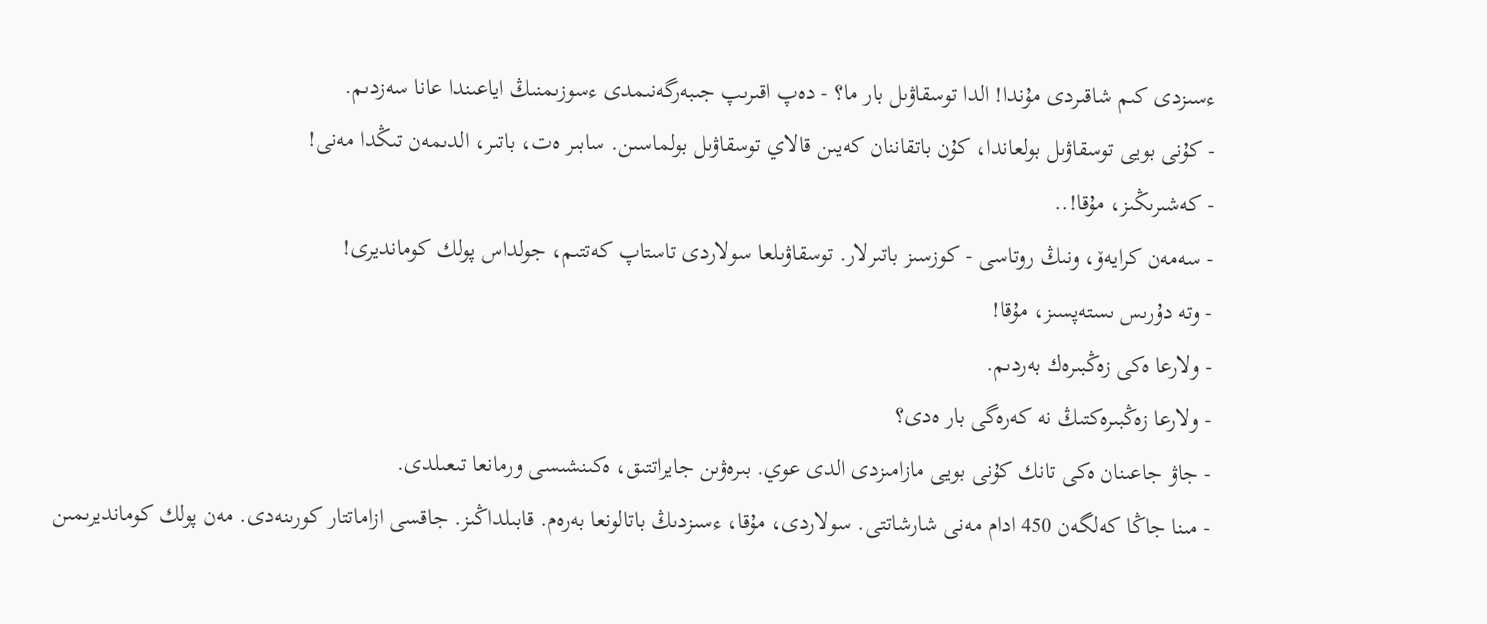ءسىزدى كىم شاقىردى مۇندا! الدا توسقاۋىل بار ما؟ - دەپ اقىرىپ جىبەرگەنىمدى ءسوزىمنىڭ اياعىندا عانا سەزدىم.
- كۇنى بويى توسقاۋىل بولعاندا، كۇن باتقاننان كەيىن قالاي توسقاۋىل بولماسىن. سابىر ەت، باتىر، الدىمەن تىڭدا مەنى!
- كەشىرىڭىز، مۇقا!..
- سەمەن كرايەۆ، ونىڭ روتاسى - كوزسىز باتىرلار. توسقاۋىلعا سولاردى تاستاپ كەتتىم، جولداس پولك كومانديرى!
- وتە دۇرىس ىستەپسىز، مۇقا!
- ولارعا ەكى زەڭبىرەك بەردىم.
- ولارعا زەڭبىرەكتىڭ نە كەرەگى بار ەدى؟
- جاۋ جاعىنان ەكى تانك كۇنى بويى مازامىزدى الدى عوي. بىرەۋىن جايراتتىق، ەكىنشىسى ورمانعا تىعىلدى.
- مىنا جاڭا كەلگەن 450 ادام مەنى شارشاتتى. سولاردى، مۇقا، ءسىزدىڭ باتالونعا بەرەم. قابىلداڭىز. جاقسى ازاماتتار كورىنەدى. مەن پولك كومانديرىمىن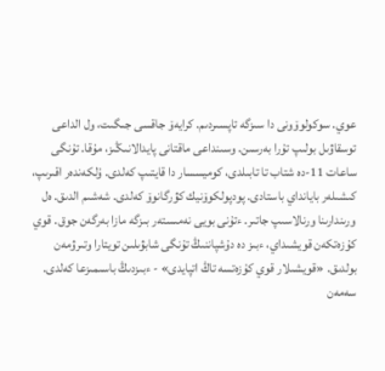عوي. سوكولوۆونى دا سىزگە تاپسىردىم. كرايەۆ جاقسى جىگىت، ول الداعى توسقاۋىل بولىپ تۇرا بەرسىن. وسىنداعى ماقتانى پايدالانىڭىز، مۇقا. تۇنگى ساعات 11-دە شتاب تا تابىلدى، كوميسسار دا قايتىپ كەلدى. ۇلكەندەر اقىرىپ، كىشىلەر بايانداي باستادى. پودپولكوۆنيك كۋرگانوۆ كەلدى. شەشىم الدىق. ەل ورىندارىنا ورنالاسىپ جاتىر. ءتۇنى بويى نەمىستەر بىزگە مازا بەرگەن جوق. قوي كۇزەتكەن قويشىداي، ءبىز دە دۇشپاننىڭ تۇنگى شابۋىلىن تويتارا وتىرۋمەن بولدىق. «قويشىلار قوي كۇزەتسە تاڭ اتپايدى» - ءبىزدىڭ باسىمىزعا كەلدى. سەمەن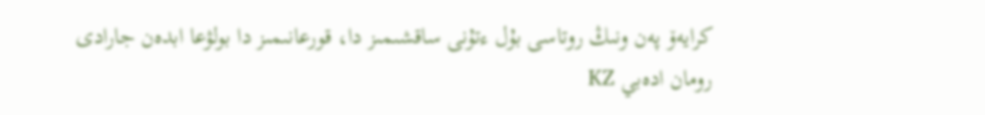كرايەۆ پەن ونىڭ روتاسى بۇل ءتۇنى ساقشىمىز دا، قورعانىمىز دا بولۋعا ابدەن جارادى
رومان ادەبي KZ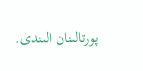پورتالىنان الىندى.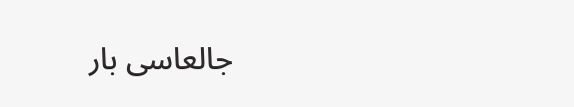جالعاسى بار